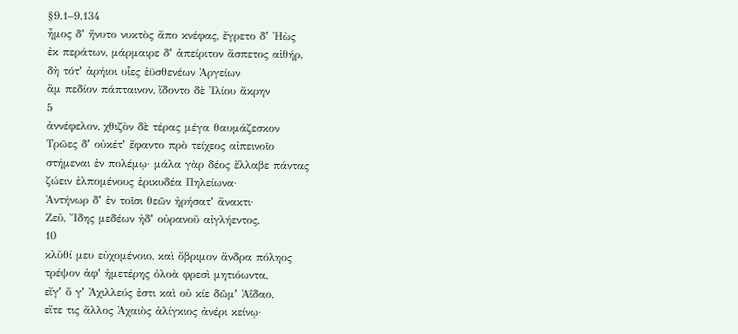§9.1–9.134
ἦμος δʼ ἤνυτο νυκτὸς ἄπο κνέφας, ἔγρετο δʼ Ἠὼς
ἐκ περάτων, μάρμαιρε δʼ ἀπείριτον ἄσπετος αἰθήρ,
δὴ τότʼ ἀρήιοι υἷες ἐϋσθενέων Ἀργείων
ἂμ πεδίον πάπταινον, ἴδοντο δὲ Ἰλίου ἄκρην
5
ἀννέφελον, χθιζὸν δὲ τέρας μέγα θαυμάζεσκον
Τρῶες δʼ οὐκέτʼ ἔφαντο πρὸ τείχεος αἰπεινοῖο
στήμεναι ἐν πολέμῳ· μάλα γὰρ δέος ἔλλαβε πάντας
ζώειν ἐλπομένους ἐρικυδέα Πηλείωνα·
Ἀντήνωρ δʼ ἐν τοῖσι θεῶν ἠρήσατʼ ἄνακτι·
Ζεῦ, Ἴδης μεδέων ἠδʼ οὐρανοῦ αἰγλήεντος,
10
κλῦθί μευ εὐχομένοιο, καὶ ὄβριμον ἄνδρα πόληος
τρέψον ἀφʼ ἡμετέρης ὀλοὰ φρεσὶ μητιόωντα,
εἴγʼ ὅ γʼ Ἀχιλλεύς ἐστι καὶ οὐ κίε δῶμʼ Ἀΐδαο,
εἴτε τις ἄλλος Ἀχαιὸς ἀλίγκιος ἀνέρι κείνῳ·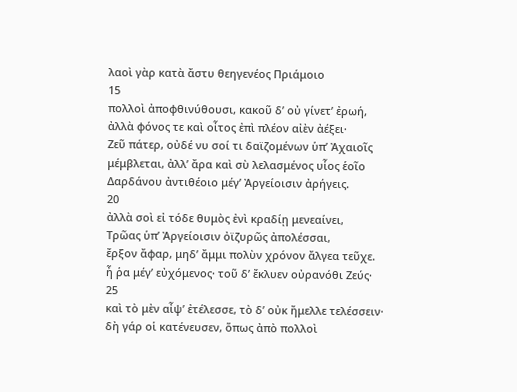λαοὶ γὰρ κατὰ ἄστυ θεηγενέος Πριάμοιο
15
πολλοὶ ἀποφθινύθουσι, κακοῦ δʼ οὐ γίνετʼ ἐρωή,
ἀλλὰ φόνος τε καὶ οἶτος ἐπὶ πλέον αἰὲν ἀέξει·
Ζεῦ πάτερ, οὐδέ νυ σοί τι δαϊζομένων ὑπʼ Ἀχαιοῖς
μέμβλεται, ἀλλʼ ἄρα καὶ σὺ λελασμένος υἷος ἑοῖο
Δαρδάνου ἀντιθέοιο μέγʼ Ἀργείοισιν ἀρήγεις.
20
ἀλλὰ σοὶ εἰ τόδε θυμὸς ἐνὶ κραδίῃ μενεαίνει,
Τρῶας ὑπʼ Ἀργείοισιν ὀϊζυρῶς ἀπολέσσαι,
ἔρξον ἄφαρ, μηδʼ ἄμμι πολὺν χρόνον ἄλγεα τεῦχε.
ἦ ῥα μέγʼ εὐχόμενος· τοῦ δʼ ἔκλυεν οὐρανόθι Ζεύς·
25
καὶ τὸ μὲν αἶψʼ ἐτέλεσσε, τὸ δʼ οὐκ ἤμελλε τελέσσειν·
δὴ γάρ οἱ κατένευσεν, ὅπως ἀπὸ πολλοὶ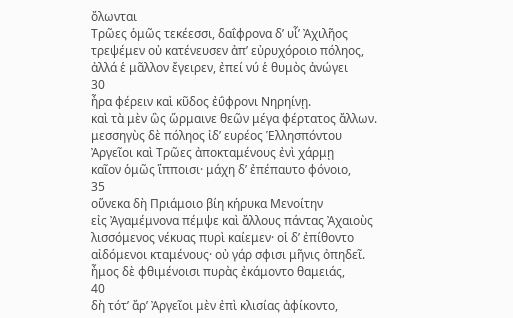ὄλωνται
Τρῶες ὁμῶς τεκέεσσι, δαΐφρονα δʼ υἷʼ Ἀχιλῆος
τρεψέμεν οὐ κατένευσεν ἀπʼ εὐρυχόροιο πόληος,
ἀλλά ἑ μᾶλλον ἔγειρεν, ἐπεί νύ ἑ θυμὸς ἀνώγει
30
ἦρα φέρειν καὶ κῦδος ἐΰφρονι Νηρηίνῃ.
καὶ τὰ μὲν ὣς ὥρμαινε θεῶν μέγα φέρτατος ἄλλων.
μεσσηγὺς δὲ πόληος ἰδʼ ευρέος Ἑλλησπόντου
Ἀργεῖοι καὶ Τρῶες ἀποκταμένους ἐνὶ χάρμῃ
καῖον ὁμῶς ἵπποισι· μάχη δʼ ἐπέπαυτο φόνοιο,
35
οὕνεκα δὴ Πριάμοιο βίη κήρυκα Μενοίτην
εἰς Ἀγαμέμνονα πέμψε καὶ ἄλλους πάντας Ἀχαιοὺς
λισσόμενος νέκυας πυρὶ καίεμεν· οἱ δʼ ἐπίθοντο
αἰδόμενοι κταμένους· οὐ γάρ σφισι μῆνις ὀπηδεῖ.
ἦμος δὲ φθιμένοισι πυρὰς ἐκάμοντο θαμειάς,
40
δὴ τότʼ ἄρʼ Ἀργεῖοι μὲν ἐπὶ κλισίας ἀφίκοντο,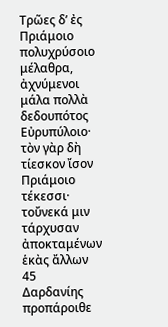Τρῶες δʼ ἐς Πριάμοιο πολυχρύσοιο μέλαθρα,
ἀχνύμενοι μάλα πολλὰ δεδουπότος Εὐρυπύλοιο·
τὸν γὰρ δὴ τίεσκον ἴσον Πριάμοιο τέκεσσι·
τοὔνεκά μιν τάρχυσαν ἀποκταμένων ἑκὰς ἄλλων
45
Δαρδανίης προπάροιθε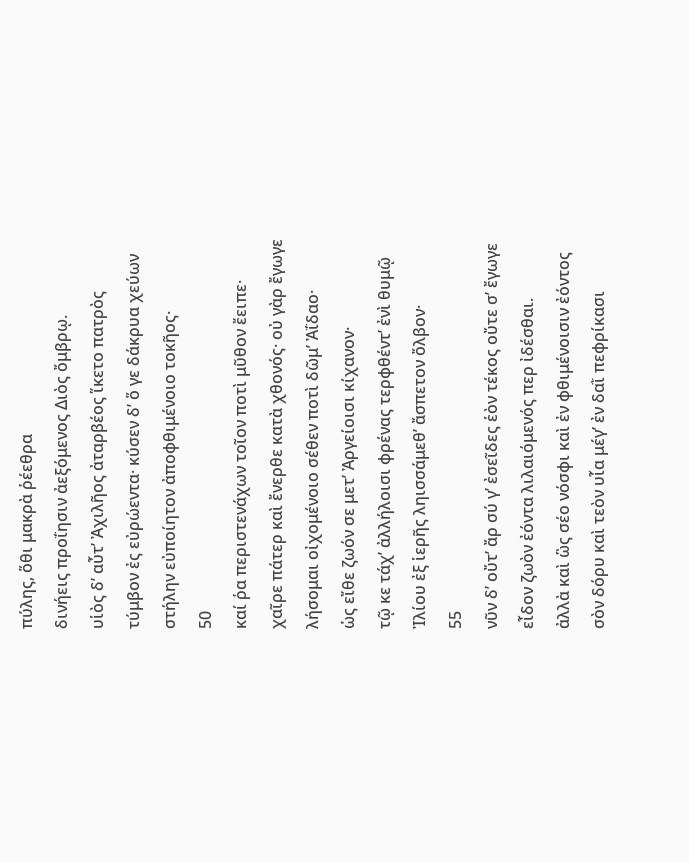πύλης, ὅθι μακρὰ ῥέεθρα
δινήεις προΐησιν ἀεξόμενος Διὸς ὄμβρῳ.
υἱὸς δʼ αὖτʼ Ἀχιλῆος ἀταρβέος ἵκετο πατρὸς
τύμβον ἐς εὐρώεντα· κύσεν δʼ ὅ γε δάκρυα χεύων
στήλην εὐποίητον ἀποφθιμένοιο τοκῆος·
50
καί ῥα περιστενάχων τοῖον ποτὶ μῦθον ἔειπε·
χαῖρε πάτερ καὶ ἔνερθε κατὰ χθονός· οὐ γὰρ ἔγωγε
λήσομαι οἰχομένοιο σέθεν ποτὶ δῶμʼ Ἀΐδαο·
ὡς εἴθε ζωόν σε μετʼ Ἀργείοισι κίχανον·
τῷ κε τάχʼ ἀλλήλοισι φρένας τερφθέντʼ ἐνὶ θυμῷ
Ἰλίου ἐξ ἱερῆς ληισσάμεθʼ ἄσπετον ὄλβον·
55
νῦν δʼ οὔτʼ ἄρ σύ γʼ ἐσεῖδες ἑὸν τέκος οὔτε σʼ ἔγωγε
εἶδον ζωὸν ἐόντα λιλαιόμενός περ ἰδέσθαι.
ἀλλὰ καὶ ὣς σέο νόσφι καὶ ἐν φθιμένοισιν ἐόντος
σὸν δόρυ καὶ τεὸν υἷα μέγʼ ἐν δαῒ πεφρίκασι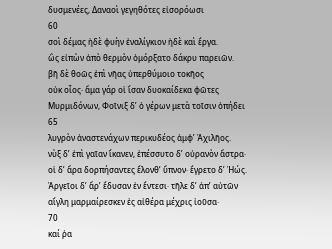δυσμενέες, Δαναοὶ γεγηθότες εἰσορόωσι
60
σοὶ δέμας ἠδὲ φυὴν ἐναλίγκιον ἠδὲ καὶ ἔργα.
ὣς εἰπὼν ἀπὸ θερμὸν ὀμόρξατο δάκρυ παρειῶν.
βῆ δὲ θοῶς ἐπὶ νῆας ὑπερθύμοιο τοκῆος
οὐκ οἶος· ἄμα γάρ οἱ ἴσαν δυοκαίδεκα φῶτες
Μυρμιδόνων, Φοῖνιξ δʼ ὁ γέρων μετὰ τοῖσιν ὀπήδει
65
λυγρὸν ἀναστενάχων περικυδέος ἀμφʼ Ἀχιλῆος.
νὺξ δʼ ἐπὶ γαῖαν ἵκανεν, ἐπέσσυτο δʼ οὐρανὸν ἄστρα·
οἱ δʼ ἄρα δορπήσαντες ἕλονθʼ ὕπνον· ἔγρετο δʼ Ἠώς.
Ἀργεῖοι δʼ ἄρʼ ἔδυσαν ἐν ἔντεσι· τῆλε δʼ ἀπʼ αὐτῶν
αἴγλη μαρμαίρεσκεν ἐς αἰθέρα μέχρις ἰοῦσα·
70
καί ῥα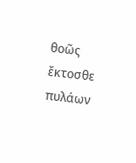θοῶς ἔκτοσθε πυλάων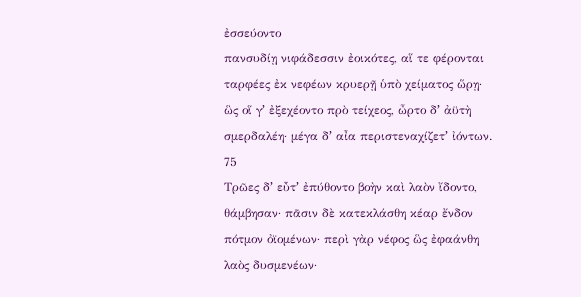ἐσσεύοντο
πανσυδίῃ νιφάδεσσιν ἐοικότες, αἵ τε φέρονται
ταρφέες ἐκ νεφέων κρυερῇ ὑπὸ χείματος ὥρῃ·
ὣς οἵ γʼ ἐξεχέοντο πρὸ τείχεος, ὦρτο δʼ ἀϋτὴ
σμερδαλέη· μέγα δʼ αἶα περιστεναχίζετʼ ἰόντων.
75
Τρῶες δʼ εὖτʼ ἐπύθοντο βοὴν καὶ λαὸν ἴδοντο,
θάμβησαν· πᾶσιν δὲ κατεκλάσθη κέαρ ἔνδον
πότμον ὀϊομένων· περὶ γὰρ νέφος ὣς ἐφαάνθη
λαὸς δυσμενέων·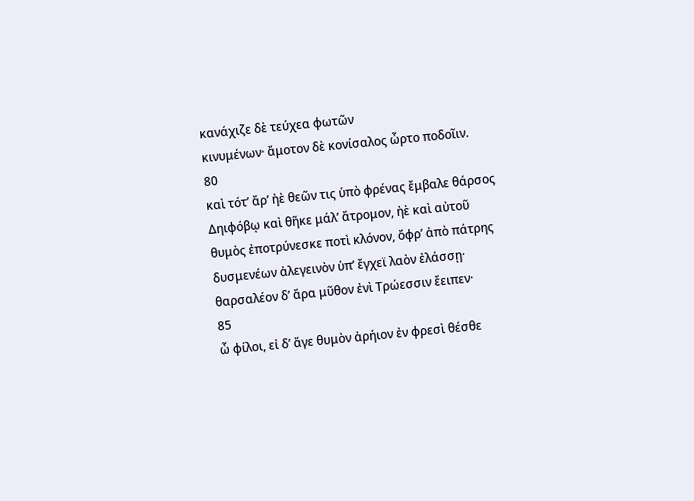κανάχιζε δὲ τεύχεα φωτῶν
κινυμένων· ἄμοτον δὲ κονίσαλος ὦρτο ποδοῖιν.
80
καὶ τότʼ ἄρʼ ἠὲ θεῶν τις ὑπὸ φρένας ἔμβαλε θάρσος
Δηιφόβῳ καὶ θῆκε μάλʼ ἄτρομον, ἠὲ καὶ αὐτοῦ
θυμὸς ἐποτρύνεσκε ποτὶ κλόνον, ὄφρʼ ἀπὸ πάτρης
δυσμενέων ἀλεγεινὸν ὑπʼ ἔγχεϊ λαὸν ἐλάσσῃ·
θαρσαλέον δʼ ἄρα μῦθον ἐνὶ Τρώεσσιν ἔειπεν·
85
ὦ φίλοι, εἰ δʼ ἄγε θυμὸν ἀρήιον ἐν φρεσὶ θέσθε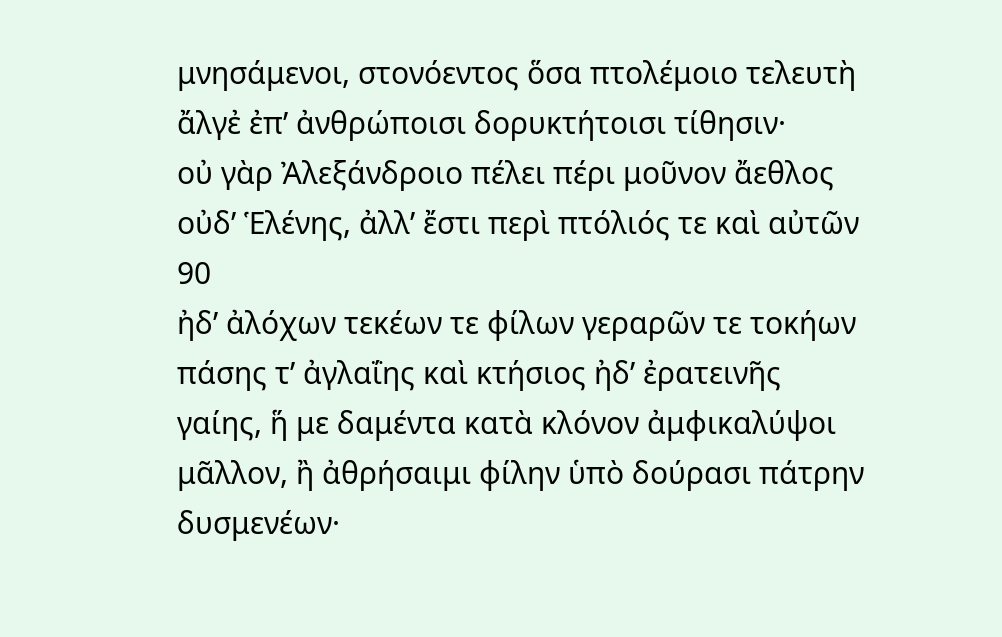μνησάμενοι, στονόεντος ὅσα πτολέμοιο τελευτὴ
ἄλγἐ ἐπʼ ἀνθρώποισι δορυκτήτοισι τίθησιν·
οὐ γὰρ Ἀλεξάνδροιο πέλει πέρι μοῦνον ἄεθλος
οὐδʼ Ἑλένης, ἀλλʼ ἔστι περὶ πτόλιός τε καὶ αὐτῶν
90
ἠδʼ ἀλόχων τεκέων τε φίλων γεραρῶν τε τοκήων
πάσης τʼ ἀγλαΐης καὶ κτήσιος ἠδʼ ἐρατεινῆς
γαίης, ἥ με δαμέντα κατὰ κλόνον ἀμφικαλύψοι
μᾶλλον, ἢ ἀθρήσαιμι φίλην ὑπὸ δούρασι πάτρην
δυσμενέων·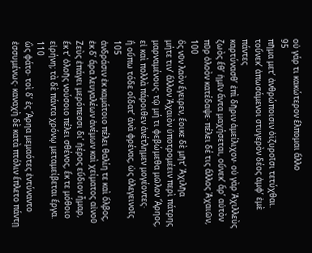οὐ γάρ τι κακώτερον ἔλπομαι ἄλλο
95
πῆμα μετʼ ἀνθρώποισιν ὀϊζυροῖσι τετύχθαι.
τοὔνεκʼ ἀπωσάμενοι στυγερὸν δέος ἀμφʼ ἐμὲ πάντες
καρτύνασθʼ ἐπὶ δῆριν ἀμείλιχον· οὐ γὰρ Ἀχιλλεὺς
ζωὸς ἔθʼ ἡμῖν ἄντα μαχήσεται, οὕνεκʼ ἄρʼ αὐτὸν
πῦρ ὀλοὸν κατέδαψε· πέλει δέ τις ἄλλος Ἀχαιῶν,
100
ὃς νῦν λαὸν ἔγειρεν, ἔοικε δὲ μῆτʼ Ἀχιλῆα
μήτε τινʼ ἄλλον Ἀχαιὸν ὑποτρομέειν περὶ πάτρης
μαρναμένους· τῷ μή τι φεβώμεθα μῶλον Ἄρηος,
εἰ καὶ πολλὰ πάροιθεν ἀνέτλημεν μογέοντες·
ἢ οὔπω τόδε οἴδατʼ ἀνὰ φρένας, ὡς ἀλεγεινοῖς
105
ἀνδράσιν ἐκ καμάτοιο πέλει θαλίη τε καὶ ὄλβος,
ἐκ δʼ ἄρα λευγαλέων ἀνέμων καὶ χείματος αἰνοῦ
Ζεὺς ἐπάγει μερόπεσσι διʼ ἠέρος εὔδιον ἦμαρ,
ἔκ τʼ ὀλοῆς νούσοιο πέλει σθένος, ἔκ τε μόθοιο
εἰρήνη; τὰ δὲ πάντα χρόνῳ μεταμείβεται ἔργα.
110
ὣς φάτο· τοὶ δʼ ἐς Ἄρηα μεμαότες ἐντύναντο
ἐσσυμένως· καναχὴ δὲ κατὰ πτόλιν ἔπλετο πάντῃ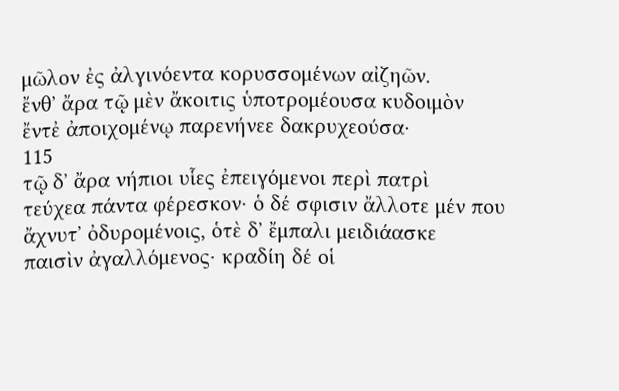μῶλον ἐς ἀλγινόεντα κορυσσομένων αἰζηῶν.
ἔνθʼ ἄρα τῷ μὲν ἄκοιτις ὑποτρομέουσα κυδοιμὸν
ἔντἐ ἀποιχομένῳ παρενήνεε δακρυχεούσα·
115
τῷ δʼ ἄρα νήπιοι υἷες ἐπειγόμενοι περὶ πατρὶ
τεύχεα πάντα φέρεσκον· ὁ δέ σφισιν ἄλλοτε μέν που
ἄχνυτʼ ὀδυρομένοις, ὁτὲ δʼ ἔμπαλι μειδιάασκε
παισὶν ἀγαλλόμενος· κραδίη δέ οἱ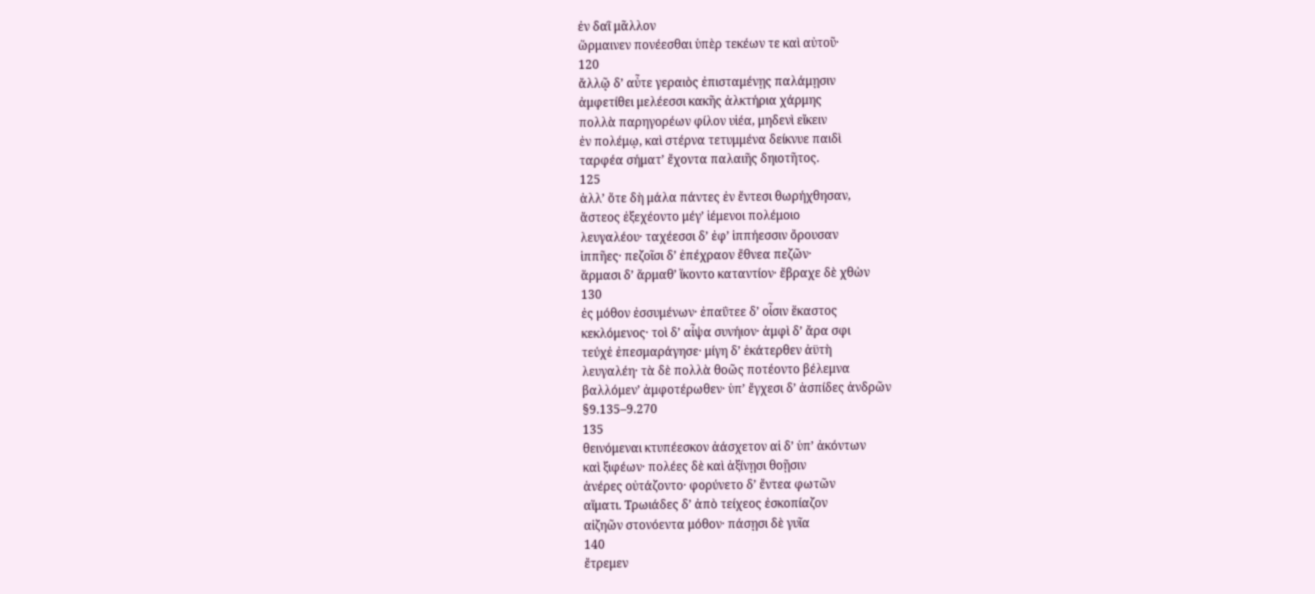ἐν δαῒ μᾶλλον
ὥρμαινεν πονέεσθαι ὑπὲρ τεκέων τε καὶ αὐτοῦ·
120
ἄλλῷ δʼ αὖτε γεραιὸς ἐπισταμένῃς παλάμῃσιν
ἀμφετίθει μελέεσσι κακῆς ἀλκτήρια χάρμης
πολλὰ παρηγορέων φίλον υἱέα, μηδενὶ εἴκειν
ἐν πολέμῳ, καὶ στέρνα τετυμμένα δείκνυε παιδὶ
ταρφέα σήματʼ ἔχοντα παλαιῆς δηιοτῆτος.
125
ἀλλʼ ὅτε δὴ μάλα πάντες ἐν ἔντεσι θωρήχθησαν,
ἄστεος ἐξεχέοντο μέγʼ ἱέμενοι πολέμοιο
λευγαλέου· ταχέεσσι δʼ ἐφʼ ἱππήεσσιν ὄρουσαν
ἱππῆες· πεζοῖσι δʼ ἐπέχραον ἔθνεα πεζῶν·
ἅρμασι δʼ ἅρμαθʼ ἵκοντο καταντίον· ἔβραχε δὲ χθὼν
130
ἐς μόθον ἐσσυμένων· ἐπαΰτεε δʼ οἷσιν ἕκαστος
κεκλόμενος· τοὶ δʼ αἶψα συνήιον· ἀμφὶ δʼ ἄρα σφι
τεύχἐ ἐπεσμαράγησε· μίγη δʼ ἑκάτερθεν ἀϋτὴ
λευγαλέη· τὰ δὲ πολλὰ θοῶς ποτέοντο βέλεμνα
βαλλόμενʼ ἀμφοτέρωθεν· ὑπʼ ἔγχεσι δʼ ἀσπίδες ἀνδρῶν
§9.135–9.270
135
θεινόμεναι κτυπέεσκον ἀάσχετον αἱ δʼ ὑπʼ ἀκόντων
καὶ ξιφέων· πολέες δὲ καὶ ἀξίνῃσι θοῇσιν
ἀνέρες οὐτάζοντο· φορύνετο δʼ ἔντεα φωτῶν
αἵματι. Τρωιάδες δʼ ἀπὸ τείχεος ἐσκοπίαζον
αἰζηῶν στονόεντα μόθον· πάσῃσι δὲ γυῖα
140
ἔτρεμεν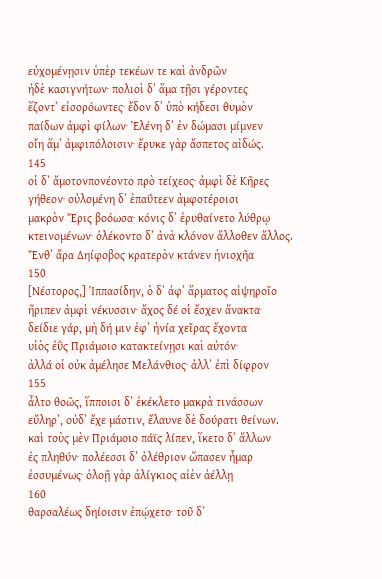εὐχομένῃσιν ὑπὲρ τεκέων τε καὶ ἀνδρῶν
ἠδὲ κασιγνήτων· πολιοὶ δʼ ἅμα τῇσι γέροντες
ἕζοντʼ εἰσορόωντες· ἔδον δʼ ὑπὸ κήδεσι θυμὸν
παίδων ἀμφὶ φίλων· Ἑλένη δʼ ἐν δώμασι μίμνεν
οἴη ἅμʼ ἀμφιπόλοισιν· ἔρυκε γὰρ ἄσπετος αἰδώς.
145
οἱ δʼ ἄμοτονπονέοντο πρὸ τείχεος· ἀμφὶ δὲ Κῆρες
γήθεον· οὐλομένη δʼ ἐπαΰτεεν ἀμφοτέροισι
μακρὸν Ἔρις βοόωσα· κόνις δʼ ἐρυθαίνετο λύθρῳ
κτεινομένων· ὀλέκοντο δʼ ἀνὰ κλόνον ἄλλοθεν ἄλλος.
Ἔνθʼ ἄρα Δηίφοβος κρατερὸν κτάνεν ἡνιοχῆα
150
[Νέστορος,] Ἱππασίδην, ὁ δʼ ἀφʼ ἅρματος αἰψηροῖο
ἤριπεν ἀμφὶ νέκυσσιν· ἄχος δέ οἱ ἔσχεν ἄνακτα·
δείδιε γάρ, μὴ δή μιν ἐφʼ ἡνία χεῖρας ἔχοντα
υἱὸς ἐῢς Πριάμοιο κατακτείνῃσι καὶ αὐτόν·
ἀλλά οἱ οὐκ ἀμέλησε Μελάνθιος· ἀλλʼ ἐπὶ δίφρον
155
ἆλτο θοῶς, ἵπποισι δʼ ἐκέκλετο μακρὰ τινάσσων
εὔληρʼ, οὐδʼ ἔχε μάστιν, ἔλαυνε δὲ δούρατι θείνων.
καὶ τοὺς μὲν Πριάμοιο πάϊς λίπεν, ἵκετο δʼ ἄλλων
ἐς πληθύν· πολέεσσι δʼ ὀλέθριον ὤπασεν ἦμαρ
ἐσσυμένως· ὀλοῇ γὰρ ἀλίγκιος αἰὲν ἀέλλῃ
160
θαρσαλέως δηίοισιν ἐπῴχετο· τοῦ δʼ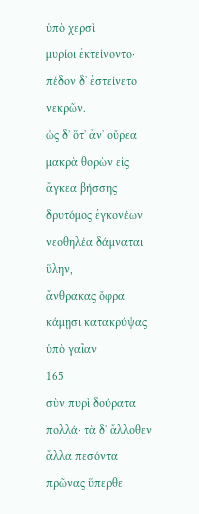ὑπὸ χερσὶ
μυρίοι ἐκτείνοντο· πέδον δʼ ἐστείνετο νεκρῶν.
ὡς δʼ ὅτʼ ἀνʼ οὔρεα μακρὰ θορὼν εἰς ἄγκεα βήσσης
δρυτόμος ἐγκονέων νεοθηλέα δάμναται ὕλην,
ἄνθρακας ὄφρα κάμῃσι κατακρύψας ὑπὸ γαῖαν
165
σὺν πυρὶ δούρατα πολλά· τὰ δʼ ἄλλοθεν ἄλλα πεσόντα
πρῶνας ὕπερθε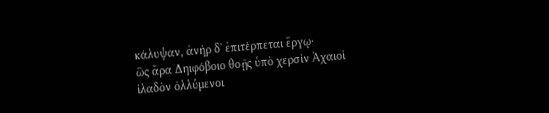κάλυψαν, ἀνὴρ δʼ ἐπιτέρπεται ἔργῳ·
ὣς ἄρα Δηιφόβοιο θοῇς ὑπὸ χερσὶν Ἀχαιοὶ
ἰλαδὸν ὀλλύμενοι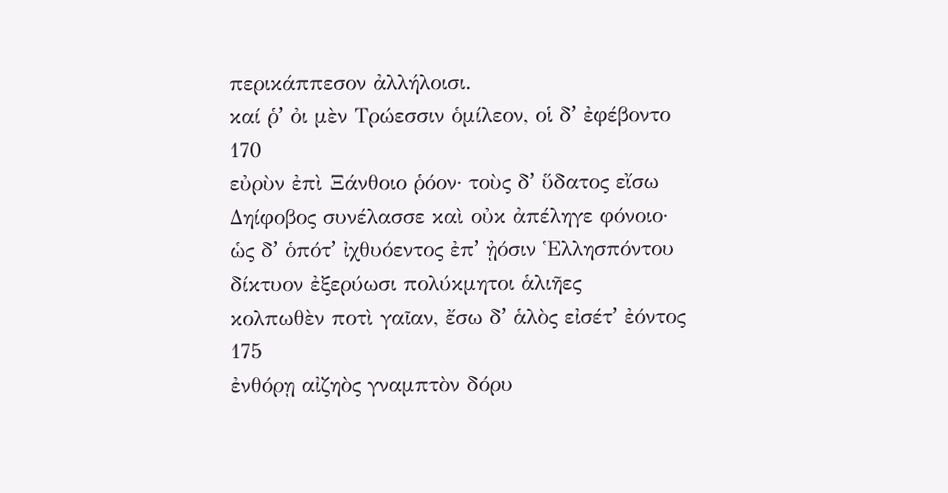περικάππεσον ἀλλήλοισι.
καί ῥʼ ὀι μὲν Τρώεσσιν ὁμίλεον, οἱ δʼ ἐφέβοντο
170
εὐρὺν ἐπὶ Ξάνθοιο ῥόον· τοὺς δʼ ὕδατος εἴσω
Δηίφοβος συνέλασσε καὶ οὐκ ἀπέληγε φόνοιο·
ὡς δʼ ὁπότʼ ἰχθυόεντος ἐπʼ ᾐόσιν Ἑλλησπόντου
δίκτυον ἐξερύωσι πολύκμητοι ἁλιῆες
κολπωθὲν ποτὶ γαῖαν, ἔσω δʼ ἁλὸς εἰσέτʼ ἐόντος
175
ἐνθόρῃ αἰζηὸς γναμπτὸν δόρυ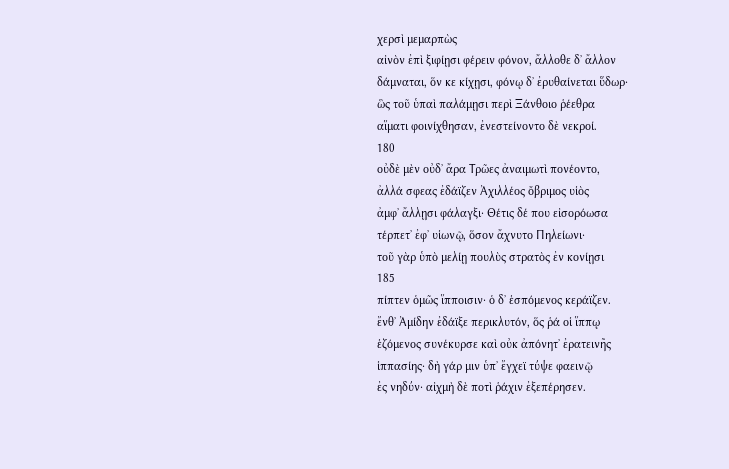χερσὶ μεμαρπὼς
αἰνὸν ἐπὶ ξιφίῃσι φέρειν φόνον, ἄλλοθε δʼ ἄλλον
δάμναται, ὅν κε κίχῃσι, φόνῳ δʼ ἐρυθαίνεται ὕδωρ·
ὣς τοῦ ὑπαὶ παλάμῃσι περὶ Ξάνθοιο ῥέεθρα
αἵματι φοινίχθησαν, ἐνεστείνοντο δὲ νεκροί.
180
οὐδὲ μὲν οὐδʼ ἄρα Τρῶες ἀναιμωτὶ πονέοντο,
ἀλλά σφεας ἐδάϊζεν Ἀχιλλέος ὄβριμος υἱὸς
ἀμφʼ ἄλλῃσι φάλαγξι· Θέτις δέ που εἰσορόωσα
τέρπετʼ ἐφʼ υἱωνῷ, ὅσον ἄχνυτο Πηλείωνι·
τοῦ γὰρ ὑπὸ μελίῃ πουλὺς στρατὸς ἐν κονίῃσι
185
πίπτεν ὁμῶς ἵπποισιν· ὁ δʼ ἑσπόμενος κεράϊζεν.
ἔνθʼ Ἀμίδην ἐδάϊξε περικλυτόν, ὅς ῥά οἱ ἵππῳ
ἑζόμενος συνέκυρσε καὶ οὐκ ἀπόνητʼ ἐρατεινῆς
ἱππασίης· δὴ γάρ μιν ὑπʼ ἔγχεϊ τύψε φαεινῷ
ἐς νηδύν· αἰχμὴ δὲ ποτὶ ῥάχιν ἐξεπέρησεν.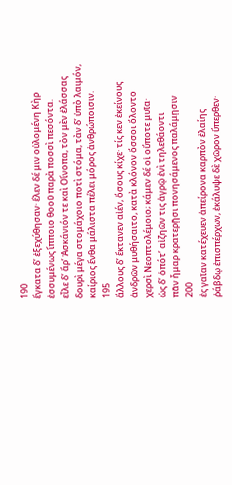190
ἔγκατα δʼ ἐξεχύθησαν· ἕλεν δέ μιν οὐλομένη Κὴρ
ἐσσυμένως ἵπποιο θοοῦ παρὰ ποσσὶ πεσόντα.
εἶλε δʼ ἄρʼ Ἀσκάνιόν τε καὶ Οἴνοπα, τὸν μὲν ἐλάσσας
δουρὶ μέγα στομάχοιο ποτὶ στόμα, τὰν δʼ ὑπὸ λαιμόν,
καίριος ἔνθα μάλιστα πέλει μόρος ἀνθρώποισιν.
195
ἄλλους δʼ ἔκτανεν αἰέν, ὅσους κίχε· τίς κεν ἐκείνους
ἀνδρῶν μυθήσαιτο, κατὰ κλόνον ὅσσοι ὄλοντο
χερσὶ Νεοπτολέμοιο; κάμεν δέ οἱ οὔποτε μυῖα·
ὡς δʼ ὁπότʼ αἰζηῶν τις ἀγρῷ ἐνὶ τηλεθάοντι
πᾶν ἦμαρ κρατερῇσι πονησάμενος παλάμῃσιν
200
ἐς γαῖαν κατέχευεν ἀπείρονα καρπὸν ἐλαίης
ῥάβδῳ ἐπισπέρχων, ἐκάλυψε δὲ χῶρον ὕπερθεν·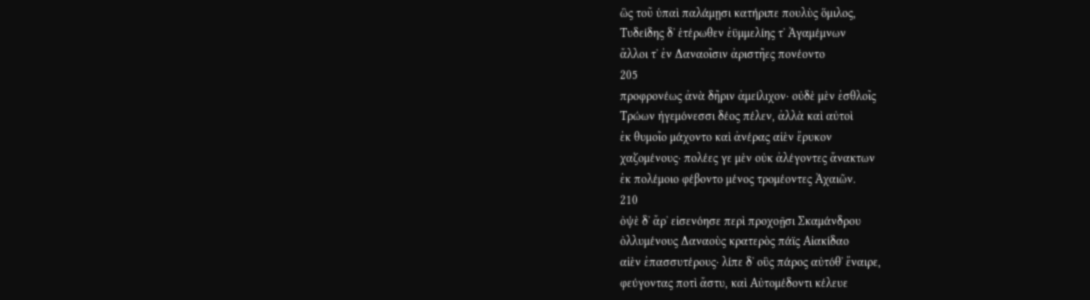ὣς τοῦ ὑπαὶ παλάμῃσι κατήριπε πουλὺς ὅμιλος,
Τυδείδης δʼ ἑτέρωθεν ἐϋμμελίης τʼ Ἀγαμέμνων
ἄλλοι τʼ ἐν Δαναοῖσιν ἀριστῆες πονέοντο
205
προφρονέως ἀνὰ δῆριν ἀμείλιχον· οὐδὲ μὲν ἐσθλοῖς
Τρώων ἡγεμόνεσσι δέος πέλεν, ἀλλὰ καὶ αὐτοὶ
ἐκ θυμοῖο μάχοντο καὶ ἀνέρας αἰὲν ἔρυκον
χαζομένους· πολέες γε μὲν οὐκ ἀλέγοντες ἄνακτων
ἐκ πολέμοιο φέβοντο μένος τρομέοντες Ἀχαιῶν.
210
ὀψὲ δʼ ἄρʼ εἰσενόησε περὶ προχοῇσι Σκαμάνδρου
ὀλλυμένους Δαναοὺς κρατερὸς πάϊς Αἰακίδαο
αἰὲν ἐπασσυτέρους· λίπε δʼ οὓς πάρος αὐτόθʼ ἔναιρε,
φεύγοντας ποτὶ ἄστυ, καὶ Αὐτομέδοντι κέλευε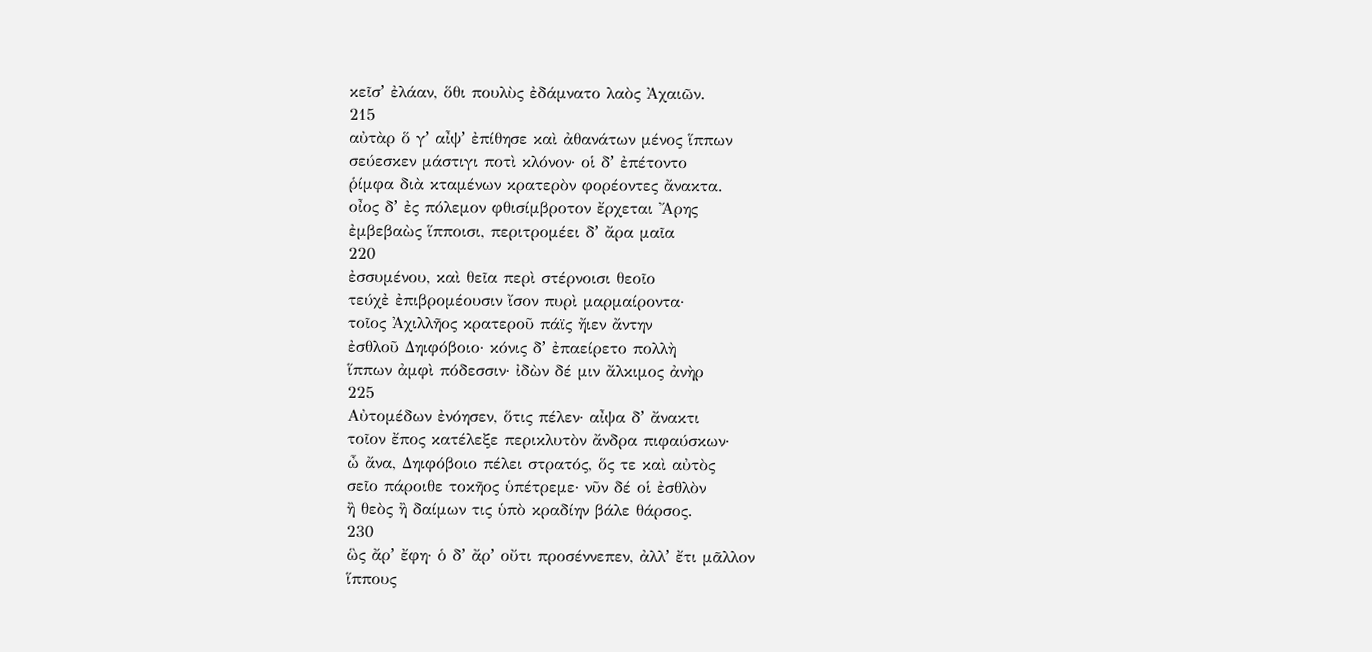κεῖσʼ ἐλάαν, ὅθι πουλὺς ἐδάμνατο λαὸς Ἀχαιῶν.
215
αὐτὰρ ὅ γʼ αἶψʼ ἐπίθησε καὶ ἀθανάτων μένος ἵππων
σεύεσκεν μάστιγι ποτὶ κλόνον· οἱ δʼ ἐπέτοντο
ῥίμφα διὰ κταμένων κρατερὸν φορέοντες ἄνακτα.
οἶος δʼ ἐς πόλεμον φθισίμβροτον ἔρχεται Ἄρης
ἐμβεβαὼς ἵπποισι, περιτρομέει δʼ ἄρα μαῖα
220
ἐσσυμένου, καὶ θεῖα περὶ στέρνοισι θεοῖο
τεύχἐ ἐπιβρομέουσιν ἴσον πυρὶ μαρμαίροντα·
τοῖος Ἀχιλλῆος κρατεροῦ πάϊς ἤιεν ἄντην
ἐσθλοῦ Δηιφόβοιο· κόνις δʼ ἐπαείρετο πολλὴ
ἵππων ἀμφὶ πόδεσσιν· ἰδὼν δέ μιν ἄλκιμος ἀνὴρ
225
Αὐτομέδων ἐνόησεν, ὅτις πέλεν· αἶψα δʼ ἄνακτι
τοῖον ἔπος κατέλεξε περικλυτὸν ἄνδρα πιφαύσκων·
ὦ ἄνα, Δηιφόβοιο πέλει στρατός, ὅς τε καὶ αὐτὸς
σεῖο πάροιθε τοκῆος ὑπέτρεμε· νῦν δέ οἱ ἐσθλὸν
ἢ θεὸς ἢ δαίμων τις ὑπὸ κραδίην βάλε θάρσος.
230
ὣς ἄρʼ ἔφη· ὁ δʼ ἄρʼ οὔτι προσέννεπεν, ἀλλʼ ἔτι μᾶλλον
ἵππους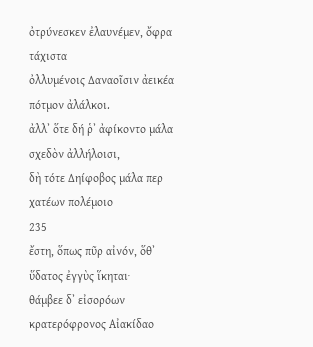ὀτρύνεσκεν ἐλαυνέμεν, ὄφρα τάχιστα
ὀλλυμένοις Δαναοῖσιν ἀεικέα πότμον ἀλάλκοι.
ἀλλʼ ὅτε δή ῥʼ ἀφίκοντο μάλα σχεδὸν ἀλλήλοισι,
δὴ τότε Δηίφοβος μάλα περ χατέων πολέμοιο
235
ἔστη, ὅπως πῦρ αἰνόν, ὅθʼ ὕδατος ἐγγὺς ἵκηται·
θάμβεε δʼ εἰσορόων κρατερόφρονος Αἰακίδαο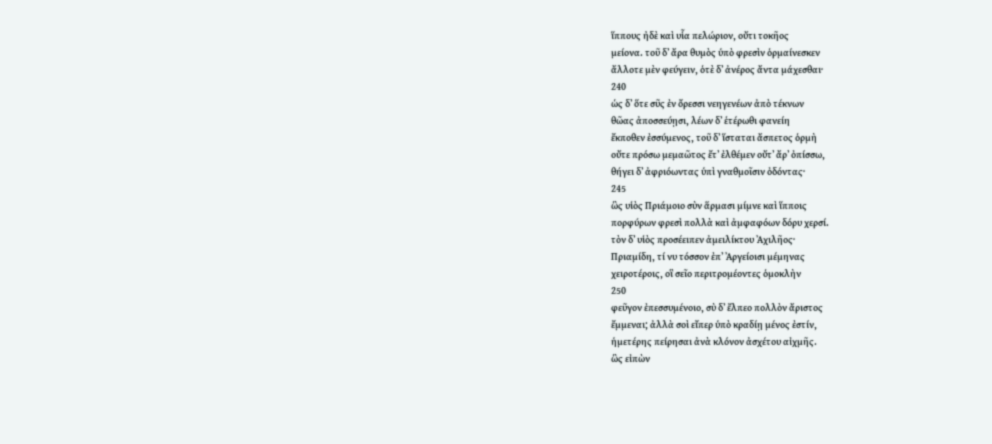ἵππους ἠδὲ καὶ υἷα πελώριον, οὔτι τοκῆος
μείονα. τοῦ δʼ ἄρα θυμὸς ὑπὸ φρεσὶν ὁρμαίνεσκεν
ἄλλοτε μὲν φεύγειν, ὁτὲ δʼ ἀνέρος ἄντα μάχεσθαι·
240
ὡς δʼ ὅτε σῦς ἐν ὄρεσσι νεηγενέων ἀπὸ τέκνων
θῶας ἀποσσεύῃσι, λέων δʼ ἑτέρωθι φανείη
ἔκποθεν ἐσσύμενος, τοῦ δʼ ἵσταται ἄσπετος ὁρμὴ
οὔτε πρόσω μεμαῶτος ἔτʼ ἐλθέμεν οὔτʼ ἄρʼ ὀπίσσω,
θήγει δʼ ἀφριόωντας ὑπὶ γναθμοῖσιν ὀδόντας·
245
ὣς υἱὸς Πριάμοιο σὺν ἅρμασι μίμνε καὶ ἵπποις
πορφύρων φρεσὶ πολλὰ καὶ ἀμφαφόων δόρυ χερσί.
τὸν δʼ υἱὸς προσέειπεν ἀμειλίκτου Ἀχιλῆος·
Πριαμίδη, τί νυ τόσσον ἐπʼ Ἀργείοισι μέμηνας
χειροτέροις, οἳ σεῖο περιτρομέοντες ὁμοκλὴν
250
φεῦγον ἐπεσσυμένοιο, σὺ δʼ ἔλπεο πολλὸν ἄριστος
ἔμμεναι; ἀλλὰ σοὶ εἴπερ ὑπὸ κραδίῃ μένος ἐστίν,
ἡμετέρης πείρησαι ἀνὰ κλόνον ἀσχέτου αἰχμῆς.
ὣς εἰπὼν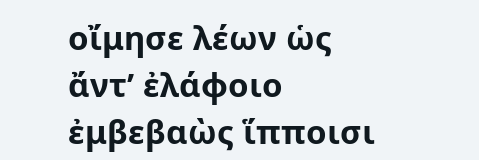οἴμησε λέων ὡς ἄντʼ ἐλάφοιο
ἐμβεβαὼς ἵπποισι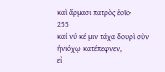καὶ ἅρμασι πατρὸς ἑοῖο·
255
καί νύ κέ μιν τάχα δουρὶ σὺν ἡνιόχῳ κατέπεφνεν,
εἰ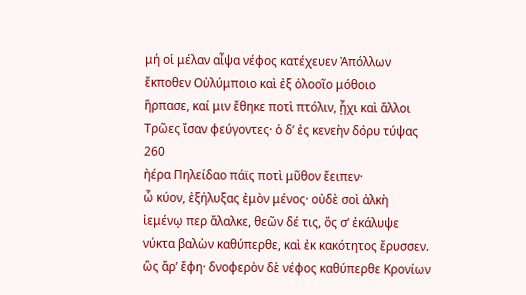μή οἱ μέλαν αἶψα νέφος κατέχευεν Ἀπόλλων
ἔκποθεν Οὐλύμποιο καὶ ἐξ ὀλοοῖο μόθοιο
ἥρπασε, καί μιν ἔθηκε ποτὶ πτόλιν, ᾗχι καὶ ἄλλοι
Τρῶες ἴσαν φεύγοντες· ὁ δʼ ἐς κενεὴν δόρυ τύψας
260
ἠέρα Πηλείδαο πάϊς ποτὶ μῦθον ἔειπεν·
ὦ κύον, ἐξήλυξας ἐμὸν μένος· οὐδὲ σοὶ ἀλκὴ
ἱεμένῳ περ ἄλαλκε, θεῶν δέ τις, ὅς σʼ ἐκάλυψε
νύκτα βαλὼν καθύπερθε, καὶ ἐκ κακότητος ἔρυσσεν.
ὣς ἄρʼ ἔφη· δνοφερὸν δὲ νέφος καθύπερθε Κρονίων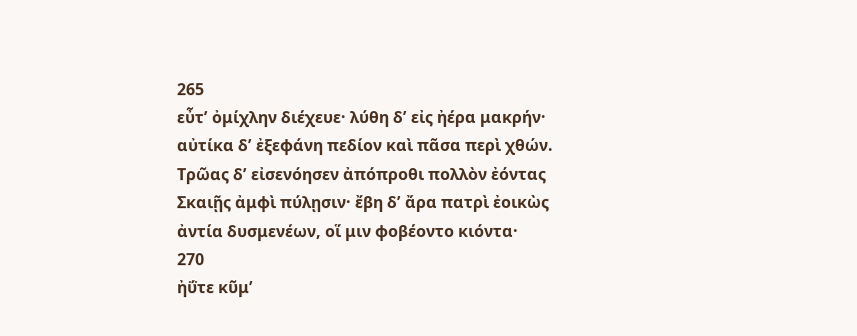265
εὖτʼ ὀμίχλην διέχευε· λύθη δʼ εἰς ἠέρα μακρήν·
αὐτίκα δʼ ἐξεφάνη πεδίον καὶ πᾶσα περὶ χθών.
Τρῶας δʼ εἰσενόησεν ἀπόπροθι πολλὸν ἐόντας
Σκαιῇς ἀμφὶ πύλῃσιν· ἔβη δʼ ἄρα πατρὶ ἐοικὼς
ἀντία δυσμενέων, οἵ μιν φοβέοντο κιόντα·
270
ἠΰτε κῦμʼ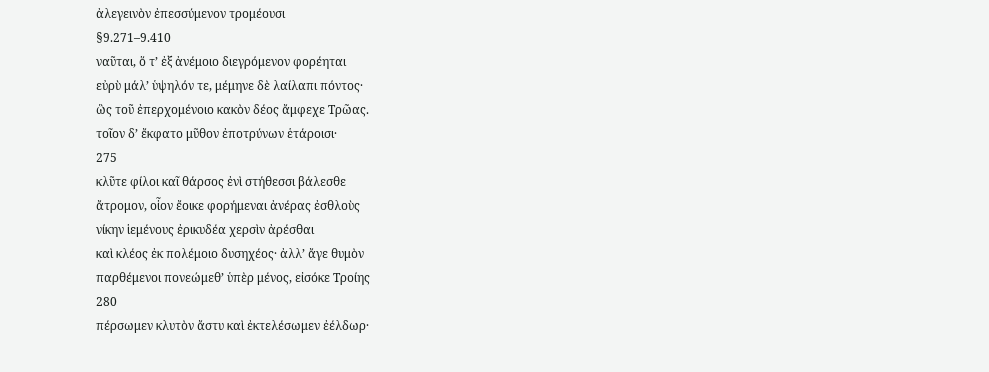ἀλεγεινὸν ἐπεσσύμενον τρομέουσι
§9.271–9.410
ναῦται, ὅ τʼ ἐξ ἀνέμοιο διεγρόμενον φορέηται
εὐρὺ μάλʼ ὑψηλόν τε, μέμηνε δὲ λαίλαπι πόντος·
ὣς τοῦ ἐπερχομένοιο κακὸν δέος ἄμφεχε Τρῶας.
τοῖον δʼ ἔκφατο μῦθον ἐποτρύνων ἑτάροισι·
275
κλῦτε φίλοι καῖ θάρσος ἐνὶ στήθεσσι βάλεσθε
ἄτρομον, οἷον ἔοικε φορήμεναι ἀνέρας ἐσθλοὺς
νίκην ἱεμένους ἐρικυδέα χερσὶν ἀρέσθαι
καὶ κλέος ἐκ πολέμοιο δυσηχέος· ἀλλʼ ἄγε θυμὸν
παρθέμενοι πονεώμεθʼ ὑπὲρ μένος, εἰσόκε Τροίης
280
πέρσωμεν κλυτὸν ἄστυ καὶ ἐκτελέσωμεν ἐέλδωρ·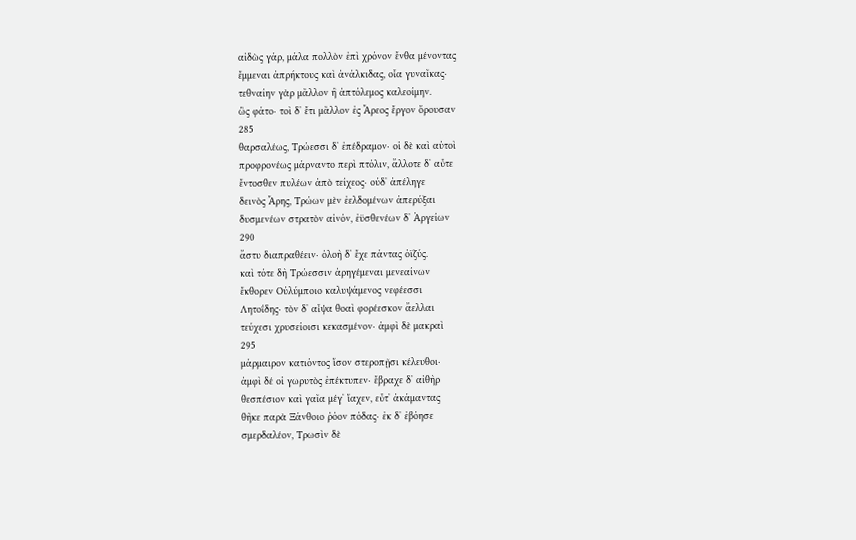αἰδὼς γάρ, μάλα πολλὸν ἐπὶ χρόνον ἔνθα μένοντας
ἔμμεναι ἀπρήκτους καὶ ἀνάλκιδας, οἷα γυναῖκας·
τεθναίην γὰρ μᾶλλον ἢ ἀπτόλεμος καλεοίμην.
ὣς φάτο· τοὶ δʼ ἔτι μᾶλλον ἐς Ἄρεος ἔργον ὄρουσαν
285
θαρσαλέως, Τρώεσσι δʼ ἐπέδραμον· οἱ δὲ καὶ αὐτοὶ
προφρονέως μάρναντο περὶ πτόλιν, ἄλλοτε δʼ αὖτε
ἔντοσθεν πυλέων ἀπὸ τείχεος· οὐδʼ ἀπέληγε
δεινὸς Ἄρης, Τρώων μὲν ἐελδομένων ἀπερύξαι
δυσμενέων στρατὸν αἰνόν, ἐϋσθενέων δʼ Ἀργείων
290
ἄστυ διαπραθέειν· ὀλοὴ δʼ ἔχε πάντας ὀϊζύς.
καὶ τότε δὴ Τρώεσσιν ἀρηγέμεναι μενεαίνων
ἔκθορεν Οὐλύμποιο καλυψάμενος νεφέεσσι
Λητοΐδης· τὸν δʼ αἶψα θοαὶ φορέεσκον ἄελλαι
τεύχεσι χρυσείοισι κεκασμένον· ἀμφὶ δὲ μακραὶ
295
μάρμαιρον κατιόντος ἴσον στεροπῇσι κέλευθοι·
ἀμφὶ δέ οἱ γωρυτὸς ἐπέκτυπεν· ἔβραχε δʼ αἰθὴρ
θεσπέσιον καὶ γαῖα μέγʼ ἴαχεν, εὖτʼ ἀκάμαντας
θῆκε παρὰ Ξάνθοιο ῥόον πόδας· ἐκ δʼ ἐβόησε
σμερδαλέον, Τρωσὶν δὲ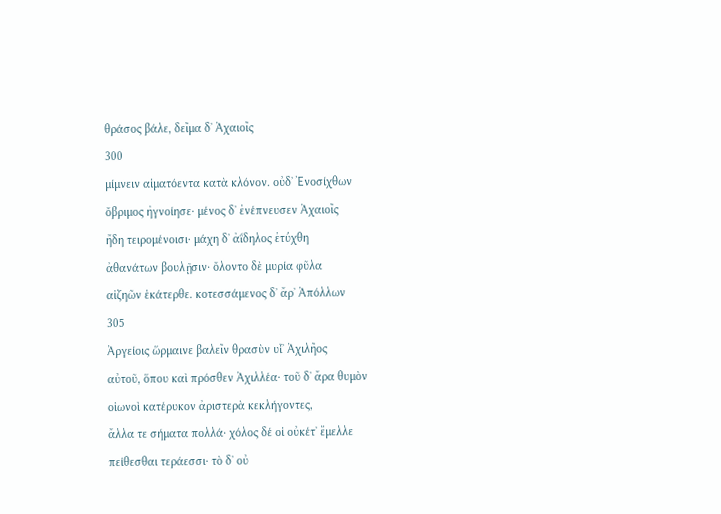θράσος βάλε, δεῖμα δʼ Ἀχαιοῖς
300
μίμνειν αἱματόεντα κατὰ κλόνον. οὐδʼ Ἐνοσίχθων
ὄβριμος ἠγνοίησε· μένος δʼ ἐνέπνευσεν Ἀχαιοῖς
ἤδη τειρομένοισι· μάχη δʼ ἀΐδηλος ἐτύχθη
ἀθανάτων βουλῇσιν· ὄλοντο δὲ μυρία φῦλα
αἰζηῶν ἑκάτερθε. κοτεσσάμενος δʼ ἄρʼ Ἀπόλλων
305
Ἀργείοις ὥρμαινε βαλεῖν θρασὺν υἷʼ Ἀχιλῆος
αὐτοῦ, ὅπου καὶ πρόσθεν Ἀχιλλέα· τοῦ δʼ ἄρα θυμὸν
οἰωνοὶ κατέρυκον ἀριστερὰ κεκλήγοντες,
ἄλλα τε σήματα πολλά· χόλος δέ οἱ οὐκέτʼ ἔμελλε
πείθεσθαι τεράεσσι· τὸ δʼ οὐ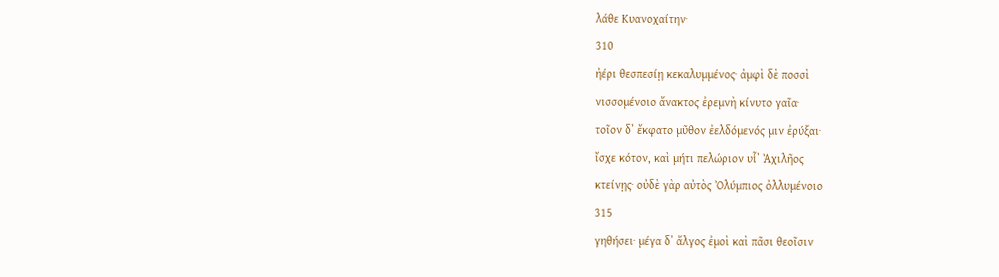λάθε Κυανοχαίτην·
310
ἠέρι θεσπεσίῃ κεκαλυμμένος· ἀμφὶ δὲ ποσσὶ
νισσομένοιο ἄνακτος ἐρεμνὴ κίνυτο γαῖα·
τοῖον δʼ ἔκφατο μῦθον ἐελδόμενός μιν ἐρύξαι·
ἴσχε κότον, καὶ μήτι πελώριον υἷʼ Ἀχιλῆος
κτείνῃς· οὐδὲ γὰρ αὐτὸς Ὀλύμπιος ὀλλυμένοιο
315
γηθήσει· μέγα δʼ ἄλγος ἐμοὶ καὶ πᾶσι θεοῖσιν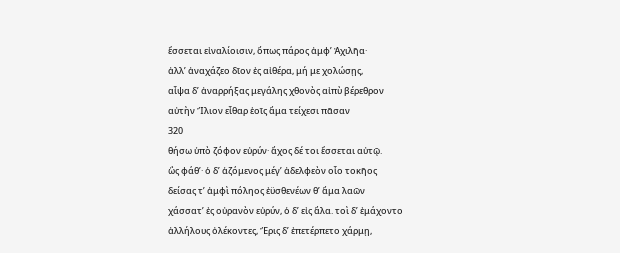ἔσσεται εἰναλίοισιν, ὅπως πάρος ἀμφʼ Ἀχιλῆα·
ἀλλʼ ἀναχάζεο δῖον ἐς αἰθέρα, μή με χολώσῃς,
αἶψα δʼ ἀναρρήξας μεγάλης χθονὸς αἰπὺ βέρεθρον
αὐτὴν Ἴλιον εἶθαρ ἑοῖς ἅμα τείχεσι πᾶσαν
320
θήσω ὑπὸ ζόφον εὐρύν· ἄχος δέ τοι ἔσσεται αὐτῷ.
ὣς φάθʼ· ὁ δʼ ἁζόμενος μέγʼ ἀδελφεὸν οἷο τοκῆος
δείσας τʼ ἀμφὶ πόληος ἐϋσθενέων θʼ ἅμα λαῶν
χάσσατʼ ἐς οὐρανὸν εὐρύν, ὁ δʼ εἰς ἅλα. τοὶ δʼ ἐμάχοντο
ἀλλήλους ὀλέκοντες, Ἔρις δʼ ἐπετέρπετο χάρμῃ,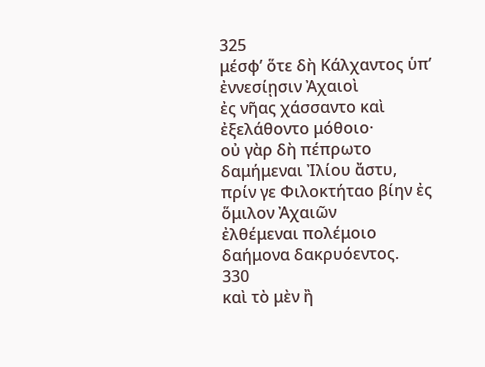325
μέσφʼ ὅτε δὴ Κάλχαντος ὑπʼ ἐννεσίῃσιν Ἀχαιοὶ
ἐς νῆας χάσσαντο καὶ ἐξελάθοντο μόθοιο·
οὐ γὰρ δὴ πέπρωτο δαμήμεναι Ἰλίου ἄστυ,
πρίν γε Φιλοκτήταο βίην ἐς ὅμιλον Ἀχαιῶν
ἐλθέμεναι πολέμοιο δαήμονα δακρυόεντος.
330
καὶ τὸ μὲν ἢ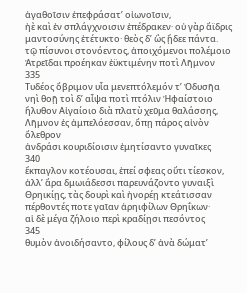ἀγαθοῖσιν ἐπεφράσατʼ οἰωνοῖσιν,
ἠὲ καὶ ἐν σπλάγχνοισιν ἐπέδρακεν· οὐ γὰρ ἄϊδρις
μαντοσύνης ἐτέτυκτο· θεὸς δʼ ὣς ᾔδεε πάντα.
τῷ πίσυνοι στονόεντος, ἀποιχόμενοι πολέμοιο
Ἀτρεῖδαι προέηκαν ἐϋκτιμένην ποτὶ Λῆμνον
335
Τυδέος ὄβριμον υἷα μενεπτόλεμόν τʼ Ὀδυσῆα
νηὶ θοῇ τοὶ δʼ αἶψα ποτὶ πτόλιν Ἡφαίστοιο
ἤλυθον Αἰγαίοιο διὰ πλατὺ χεῦμα θαλάσσης,
Λῆμνον ἐς ἀμπελόεσσαν, ὅπῃ πάρος αἰνὸν ὄλεθρον
ἀνδράσι κουριδίοισιν ἐμητίσαντο γυναῖκες
340
ἔκπαγλον κοτέουσαι, ἐπεί σφεας οὔτι τίεσκον,
ἀλλʼ ἄρα δμωιάδεσσι παρευνάζοντο γυναιξὶ
Θρηικίῃς, τὰς δουρὶ καὶ ἠνορέῃ κτεάτισσαν
πέρθοντές ποτε γαῖαν ἀρηιφίλων Θρηΐκων·
αἱ δὲ μέγα ζήλοιο περὶ κραδίῃσι πεσόντος
345
θυμὸν ἀνοιδήσαντο, φίλους δʼ ἀνὰ δώματʼ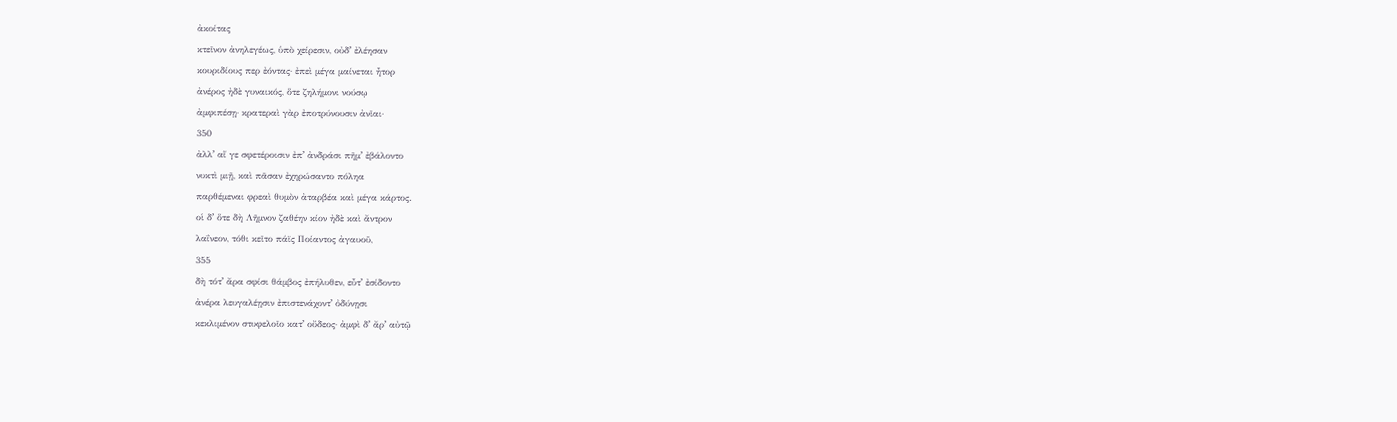ἀκοίτας
κτεῖνον ἀνηλεγέως, ὑπὸ χείρεσιν, οὐδʼ ἐλέησαν
κουριδίους περ ἐόντας· ἐπεὶ μέγα μαίνεται ἦτορ
ἀνέρος ἠδὲ γυναικός, ὅτε ζηλήμονι νούσῳ
ἀμφιπέσῃ· κρατεραὶ γὰρ ἐποτρύνουσιν ἀνῖαι·
350
ἀλλʼ αἵ γε σφετέροισιν ἐπʼ ἀνδράσι πῆμʼ ἐβάλοντο
νυκτὶ μιῇ, καὶ πᾶσαν ἐχηρώσαντο πόληα
παρθέμεναι φρεαὶ θυμὸν ἀταρβέα καὶ μέγα κάρτος.
οἱ δʼ ὅτε δὴ Λῆμνον ζαθέην κίον ἠδὲ καὶ ἄντρον
λαΐνεον, τόθι κεῖτο πάϊς Ποίαντος ἀγαυοῦ,
355
δὴ τότʼ ἄρα σφίσι θάμβος ἐπήλυθεν, εὖτʼ ἐσίδοντο
ἀνέρα λευγαλέῃσιν ἐπιστενάχοντʼ ὀδύνῃσι
κεκλιμένον στυφελοῖο κατʼ οὔδεος· ἀμφὶ δʼ ἄρʼ αὐτῷ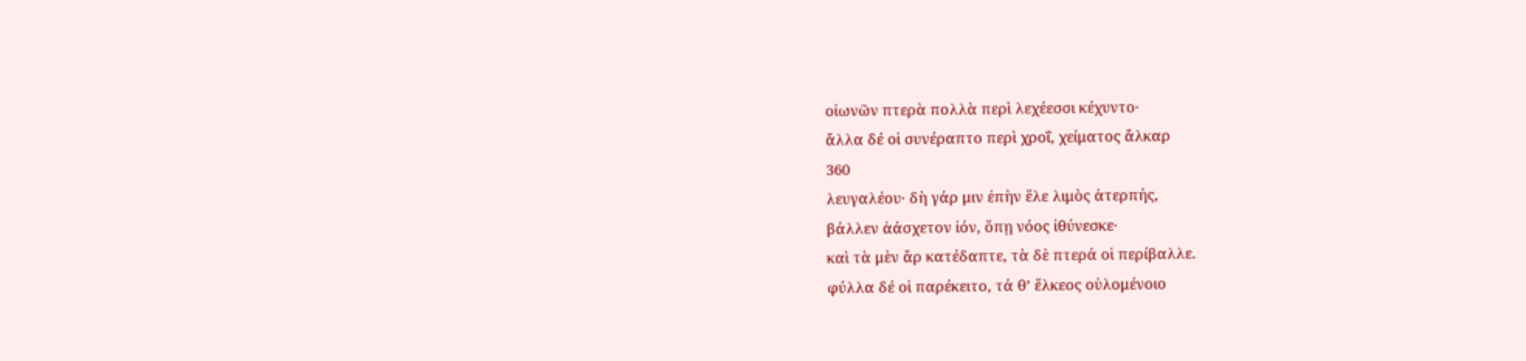οἰωνῶν πτερὰ πολλὰ περὶ λεχέεσσι κέχυντο·
ἄλλα δέ οἱ συνέραπτο περὶ χροΐ, χείματος ἄλκαρ
360
λευγαλέου· δὴ γάρ μιν ἐπὴν ἕλε λιμὸς ἀτερπής,
βάλλεν ἀάσχετον ἰόν, ὅπῃ νόος ἰθύνεσκε·
καὶ τὰ μὲν ἄρ κατέδαπτε, τὰ δὲ πτερά οἱ περίβαλλε.
φύλλα δέ οἱ παρέκειτο, τά θʼ ἕλκεος οὐλομένοιο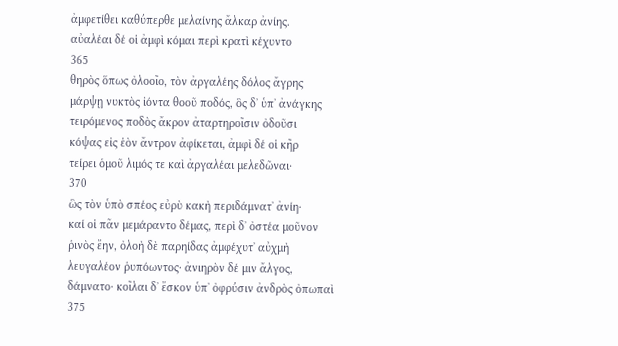ἀμφετίθει καθύπερθε μελαίνης ἄλκαρ ἀνίης.
αὐαλέαι δέ οἱ ἀμφὶ κόμαι περὶ κρατὶ κέχυντο
365
θηρὸς ὅπως ὀλοοῖο, τὸν ἀργαλέης δόλος ἄγρης
μάρψῃ νυκτὸς ἰόντα θοοῦ ποδός, ὃς δʼ ὑπʼ ἀνάγκης
τειρόμενος ποδὸς ἄκρον ἀταρτηροῖσιν ὀδοῦσι
κόψας εἰς ἑὸν ἄντρον ἀφίκεται, ἀμφὶ δέ οἱ κῆρ
τείρει ὁμοῦ λιμός τε καὶ ἀργαλέαι μελεδῶναι·
370
ὣς τὸν ὑπὸ σπέος εὐρὺ κακὴ περιδάμνατʼ ἀνίη·
καί οἱ πᾶν μεμάραντο δέμας, περὶ δʼ ὀστέα μοῦνον
ῥινὸς ἔην, ὀλοὴ δὲ παρηίδας ἀμφέχυτʼ αὐχμὴ
λευγαλέον ῥυπόωντος· ἀνιηρὸν δέ μιν ἄλγος,
δάμνατο· κοῖλαι δʼ ἔσκον ὑπʼ ὀφρύσιν ἀνδρὸς ὀπωπαὶ
375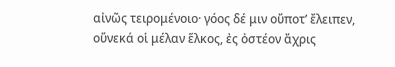αἰνῶς τειρομένοιο· γόος δέ μιν οὔποτʼ ἔλειπεν,
οὕνεκά οἱ μέλαν ἕλκος, ἐς ὀστέον ἄχρις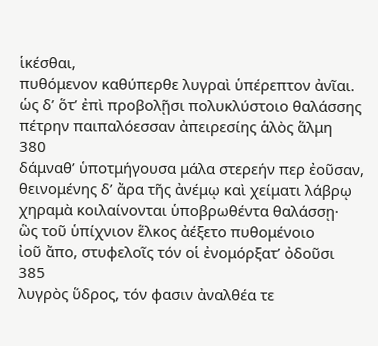ἱκέσθαι,
πυθόμενον καθύπερθε λυγραὶ ὑπέρεπτον ἀνῖαι.
ὡς δʼ ὅτʼ ἐπὶ προβολῇσι πολυκλύστοιο θαλάσσης
πέτρην παιπαλόεσσαν ἀπειρεσίης ἁλὸς ἅλμη
380
δάμναθʼ ὑποτμήγουσα μάλα στερεήν περ ἐοῦσαν,
θεινομένης δʼ ἄρα τῆς ἀνέμῳ καὶ χείματι λάβρῳ
χηραμὰ κοιλαίνονται ὑποβρωθέντα θαλάσσῃ·
ὣς τοῦ ὑπίχνιον ἕλκος ἀέξετο πυθομένοιο
ἰοῦ ἄπο, στυφελοῖς τόν οἱ ἐνομόρξατʼ ὀδοῦσι
385
λυγρὸς ὕδρος, τόν φασιν ἀναλθέα τε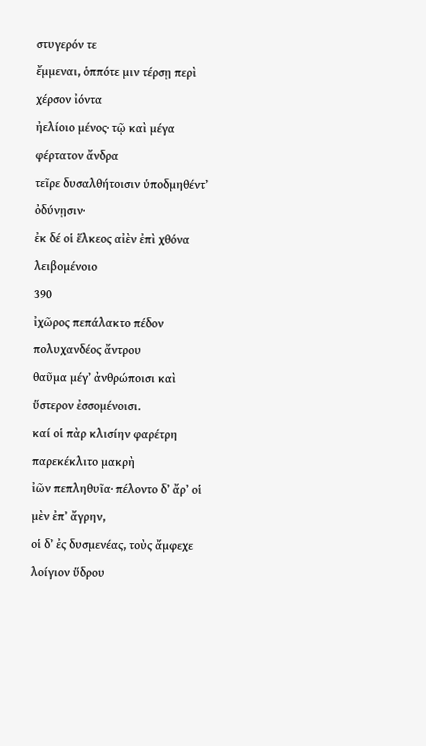στυγερόν τε
ἔμμεναι, ὁππότε μιν τέρσῃ περὶ χέρσον ἰόντα
ἠελίοιο μένος· τῷ καὶ μέγα φέρτατον ἄνδρα
τεῖρε δυσαλθήτοισιν ὑποδμηθέντʼ ὀδύνῃσιν·
ἐκ δέ οἱ ἕλκεος αἰὲν ἐπὶ χθόνα λειβομένοιο
390
ἰχῶρος πεπάλακτο πέδον πολυχανδέος ἄντρου
θαῦμα μέγʼ ἀνθρώποισι καὶ ὕστερον ἐσσομένοισι.
καί οἱ πὰρ κλισίην φαρέτρη παρεκέκλιτο μακρὴ
ἰῶν πεπληθυῖα· πέλοντο δʼ ἄρʼ οἱ μὲν ἐπʼ ἄγρην,
οἱ δʼ ἐς δυσμενέας, τοὺς ἄμφεχε λοίγιον ὕδρου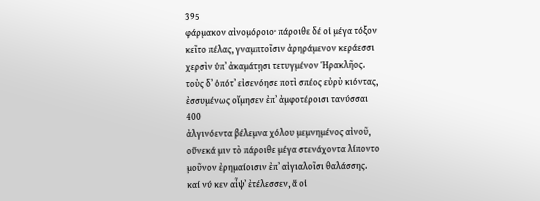395
φάρμακον αἰνομόροιο· πάροιθε δέ οἱ μέγα τόξον
κεῖτο πέλας, γναμπτοῖσιν ἀρηράμενον κεράεσσι
χερσὶν ὑπʼ ἀκαμάτῃσι τετυγμένον Ἡρακλῆος.
τοὺς δʼ ὁπότʼ εἰσενόησε ποτὶ σπέος εὐρὺ κιόντας,
ἐσσυμένως οἴμησεν ἐπʼ ἀμφοτέροισι τανύσσαι
400
ἀλγινόεντα βέλεμνα χόλου μεμνημένος αἰνοῦ,
οὕνεκά μιν τὸ πάροιθε μέγα στενάχοντα λίποντο
μοῦνον ἐρημαίοισιν ἐπʼ αἰγιαλοῖσι θαλάσσης.
καί νύ κεν αἶψʼ ἐτέλεσσεν, ἅ οἱ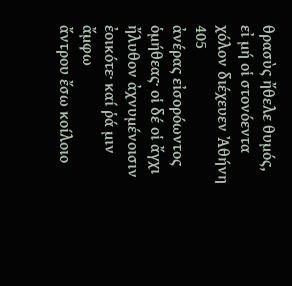θρασὺς ἤθελε θυμός,
εἰ μή οἱ στονόεντα χόλον διέχευεν Ἀθήνη
405
ἀνέρας εἰσορόωντος ὁμήθεας· οἱ δέ οἱ ἄγχι
ἤλυθον ἀχνυμένοισιν ἐοικότε· καί ῥά μιν ἄμφω
ἄντρου ἔσω κοίλοιο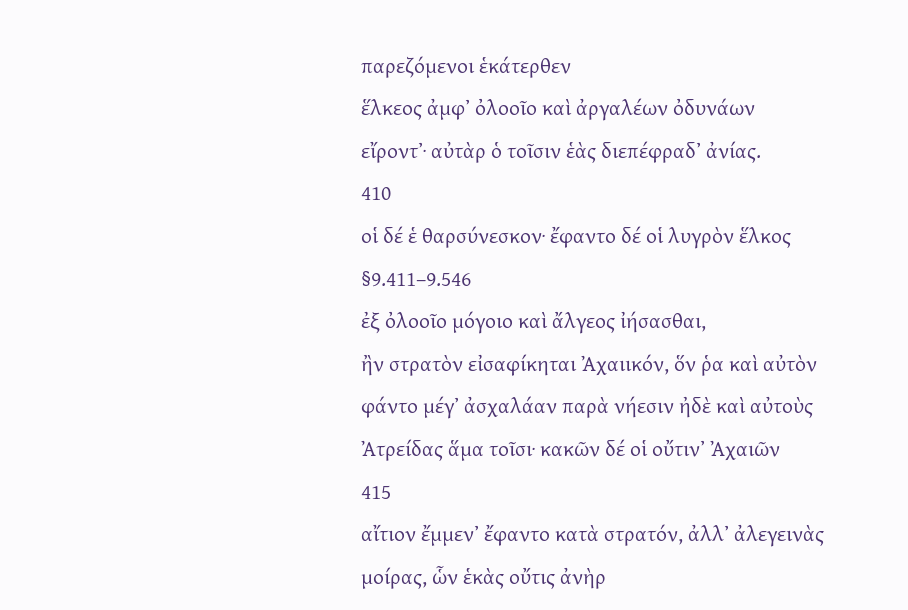παρεζόμενοι ἑκάτερθεν
ἕλκεος ἀμφʼ ὀλοοῖο καὶ ἀργαλέων ὀδυνάων
εἴροντʼ· αὐτὰρ ὁ τοῖσιν ἑὰς διεπέφραδʼ ἀνίας.
410
οἱ δέ ἑ θαρσύνεσκον· ἔφαντο δέ οἱ λυγρὸν ἕλκος
§9.411–9.546
ἐξ ὀλοοῖο μόγοιο καὶ ἄλγεος ἰήσασθαι,
ἢν στρατὸν εἰσαφίκηται Ἀχαιικόν, ὅν ῥα καὶ αὐτὸν
φάντο μέγʼ ἀσχαλάαν παρὰ νήεσιν ἠδὲ καὶ αὐτοὺς
Ἀτρείδας ἅμα τοῖσι· κακῶν δέ οἱ οὔτινʼ Ἀχαιῶν
415
αἴτιον ἔμμενʼ ἔφαντο κατὰ στρατόν, ἀλλʼ ἀλεγεινὰς
μοίρας, ὧν ἑκὰς οὔτις ἀνὴρ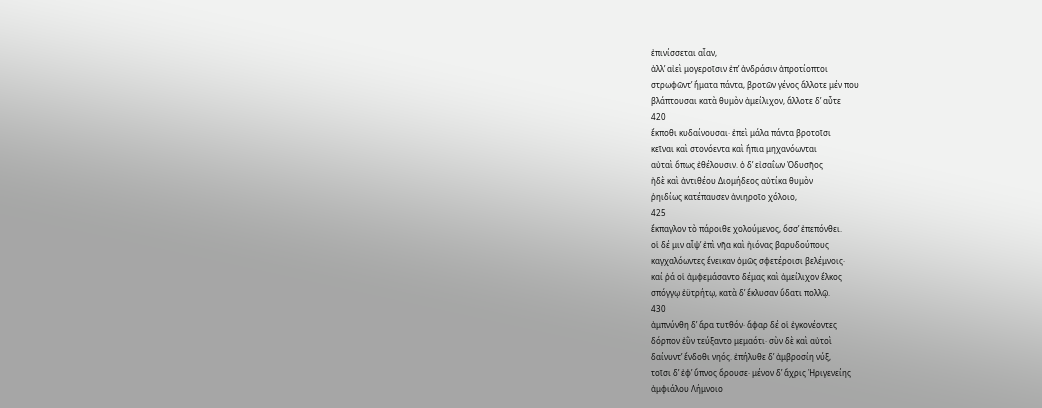ἐπινίσσεται αἶαν,
ἀλλʼ αἰεὶ μογεροῖσιν ἐπʼ ἀνδράσιν ἀπροτίοπτοι
στρωφῶντʼ ἤματα πάντα, βροτῶν γένος ἄλλοτε μέν που
βλάπτουσαι κατὰ θυμὸν ἀμείλιχον, ἄλλοτε δʼ αὖτε
420
ἔκποθι κυδαίνουσαι· ἐπεὶ μάλα πάντα βροτοῖσι
κεῖναι καὶ στονόεντα καὶ ἤπια μηχανόωνται
αὐταὶ ὅπως ἐθέλουσιν. ὁ δʼ εἰσαΐων Ὀδυσῆος
ἠδὲ καὶ ἀντιθέου Διομήδεος αὐτίκα θυμὸν
ῥηιδίως κατέπαυσεν ἀνιηροῖο χόλοιο,
425
ἔκπαγλον τὸ πάροιθε χολούμενος, ὅσσʼ ἐπεπόνθει.
οἱ δέ μιν αἶψʼ ἐπὶ νῆα καὶ ἠιόνας βαρυδούπους
καγχαλόωντες ἔνεικαν ὁμῶς σφετέροισι βελέμνοις·
καί ῥά οἱ ἀμφεμάσαντο δέμας καὶ ἀμείλιχον ἕλκος
σπόγγῳ ἐϋτρήτῳ, κατὰ δʼ ἔκλυσαν ὕδατι πολλῷ.
430
ἀμπνύνθη δʼ ἄρα τυτθόν· ἄφαρ δέ οἱ ἐγκονέοντες
δόρπον ἐῢν τεύξαντο μεμαότι· σὺν δὲ καὶ αὐτοὶ
δαίνυντʼ ἔνδοθι νηός. ἐπήλυθε δʼ ἀμβροσίη νύξ,
τοῖσι δʼ ἐφʼ ὕπνος ὄρουσε· μένον δʼ ἄχρις Ἠριγενείης
ἀμφιάλου Λήμνοιο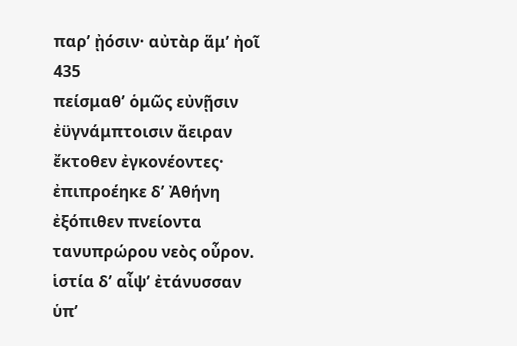παρʼ ᾐόσιν· αὐτὰρ ἅμʼ ἠοῖ
435
πείσμαθʼ ὁμῶς εὐνῇσιν ἐϋγνάμπτοισιν ἄειραν
ἔκτοθεν ἐγκονέοντες· ἐπιπροέηκε δʼ Ἀθήνη
ἐξόπιθεν πνείοντα τανυπρώρου νεὸς οὖρον.
ἱστία δʼ αἶψʼ ἐτάνυσσαν ὑπʼ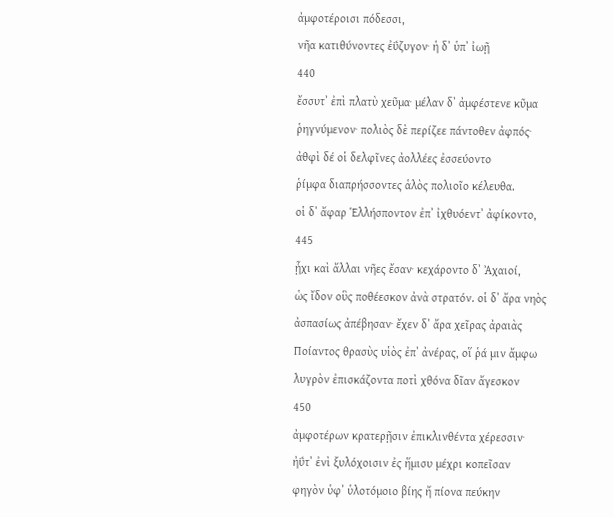ἀμφοτέροισι πόδεσσι,
νῆα κατιθύνοντες ἐΰζυγον· ἡ δʼ ὑπʼ ἰωῇ
440
ἔσσυτʼ ἐπὶ πλατὺ χεῦμα· μέλαν δʼ ἀμφέστενε κῦμα
ῥηγνύμενον· πολιὸς δὲ περίζεε πάντοθεν ἀφπός·
ἀθφὶ δέ οἱ δελφῖνες ἀολλέες ἐσσεύοντο
ῥίμφα διαπρήσσοντες ἁλὸς πολιοῖο κέλευθα.
οἱ δʼ ἄφαρ Ἑλλήσποντον ἐπʼ ἰχθυόεντʼ ἀφίκοντο,
445
ᾗχι καὶ ἄλλαι νῆες ἔσαν· κεχάροντο δʼ Ἀχαιοί,
ὡς ἴδον οὓς ποθέεσκον ἀνὰ στρατόν. οἱ δʼ ἄρα νηὸς
ἀσπασίως ἀπέβησαν· ἔχεν δʼ ἄρα χεῖρας ἀραιὰς
Ποίαντος θρασὺς υἱὸς ἐπʼ ἀνέρας, οἵ ῥά μιν ἄμφω
λυγρὸν ἐπισκάζοντα ποτὶ χθόνα δῖαν ἄγεσκον
450
ἀμφοτέρων κρατερῇσιν ἐπικλινθέντα χέρεσσιν·
ἠΰτʼ ἐνὶ ξυλόχοισιν ἐς ἥμισυ μέχρι κοπεῖσαν
φηγὸν ὑφʼ ὑλοτόμοιο βίης ἤ πίονα πεύκην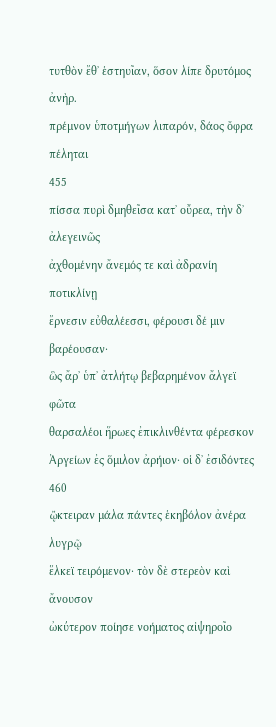τυτθὸν ἔθʼ ἑστηυῖαν, ὅσον λίπε δρυτόμος ἀνὴρ.
πρέμνον ὑποτμήγων λιπαρόν, δάος ὄφρα πέληται
455
πίσσα πυρὶ δμηθεῖσα κατʼ οὔρεα, τὴν δʼ ἀλεγεινῶς
ἀχθομένην ἄνεμός τε καὶ ἀδρανίη ποτικλίνῃ
ἔρνεσιν εὐθαλέεσσι, φέρουσι δέ μιν βαρέουσαν·
ὣς ἄρʼ ὑπʼ ἀτλήτῳ βεβαρημένον ἄλγεϊ φῶτα
θαρσαλέοι ἥρωες ἐπικλινθέντα φέρεσκον
Ἀργείων ἐς ὅμιλον ἀρήιον· οἱ δʼ ἐσιδόντες
460
ᾤκτειραν μάλα πάντες ἑκηβόλον ἀνέρα λυγρῷ
ἕλκεϊ τειρόμενον· τὸν δὲ στερεὸν καὶ ἄνουσον
ὠκύτερον ποίησε νοήματος αἰψηροῖο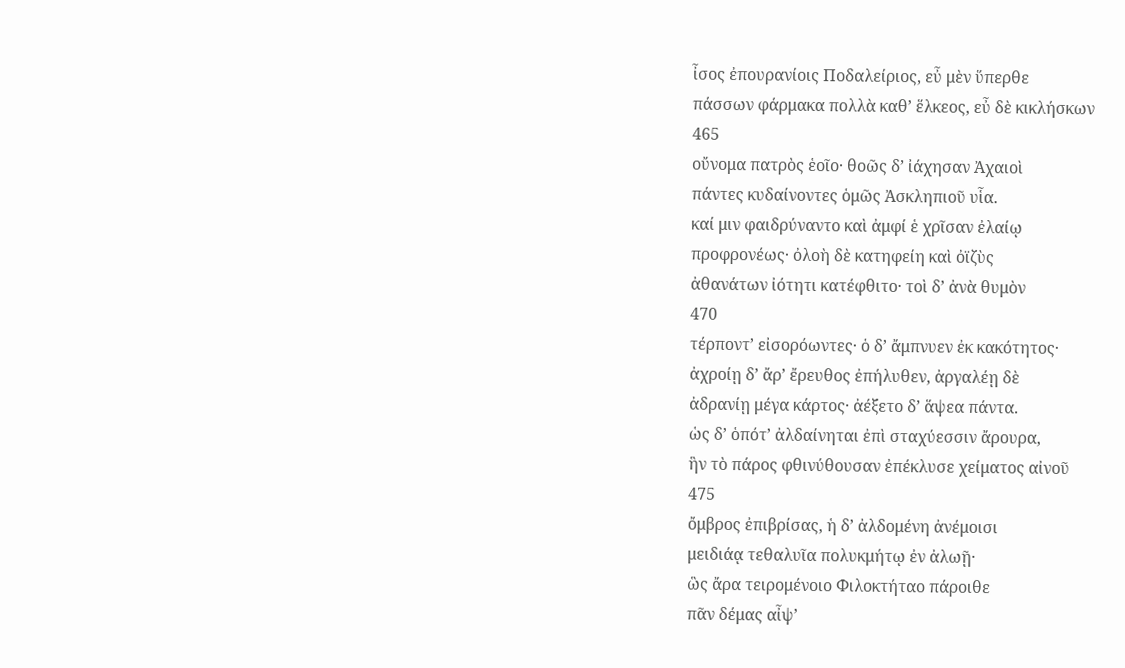ἶσος ἐπουρανίοις Ποδαλείριος, εὖ μὲν ὕπερθε
πάσσων φάρμακα πολλὰ καθʼ ἕλκεος, εὖ δὲ κικλήσκων
465
οὔνομα πατρὸς ἑοῖο· θοῶς δʼ ἰάχησαν Ἀχαιοὶ
πάντες κυδαίνοντες ὁμῶς Ἀσκληπιοῦ υἷα.
καί μιν φαιδρύναντο καὶ ἀμφί ἑ χρῖσαν ἐλαίῳ
προφρονέως· ὀλοὴ δὲ κατηφείη καὶ ὀϊζὺς
ἀθανάτων ἰότητι κατέφθιτο· τοὶ δʼ ἀνὰ θυμὸν
470
τέρποντʼ εἰσορόωντες· ὁ δʼ ἄμπνυεν ἐκ κακότητος·
ἀχροίῃ δʼ ἄρʼ ἔρευθος ἐπήλυθεν, ἀργαλέῃ δὲ
ἀδρανίῃ μέγα κάρτος· ἀέξετο δʼ ἅψεα πάντα.
ὡς δʼ ὁπότʼ ἀλδαίνηται ἐπὶ σταχύεσσιν ἄρουρα,
ἣν τὸ πάρος φθινύθουσαν ἐπέκλυσε χείματος αἰνοῦ
475
ὄμβρος ἐπιβρίσας, ἡ δʼ ἀλδομένη ἀνέμοισι
μειδιάᾳ τεθαλυῖα πολυκμήτῳ ἐν ἀλωῇ·
ὣς ἄρα τειρομένοιο Φιλοκτήταο πάροιθε
πᾶν δέμας αἶψʼ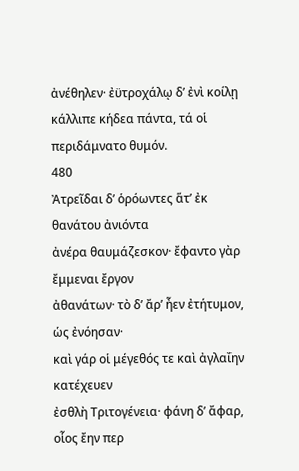ἀνέθηλεν· ἐϋτροχάλῳ δʼ ἐνὶ κοίλῃ
κάλλιπε κήδεα πάντα, τά οἱ περιδάμνατο θυμόν.
480
Ἀτρεῖδαι δʼ ὁρόωντες ἅτʼ ἐκ θανάτου ἀνιόντα
ἀνέρα θαυμάζεσκον· ἔφαντο γὰρ ἔμμεναι ἔργον
ἀθανάτων· τὸ δʼ ἄρʼ ἦεν ἐτήτυμον, ὡς ἐνόησαν·
καὶ γάρ οἱ μέγεθός τε καὶ ἀγλαΐην κατέχευεν
ἐσθλὴ Τριτογένεια· φάνη δʼ ἄφαρ, οἷος ἔην περ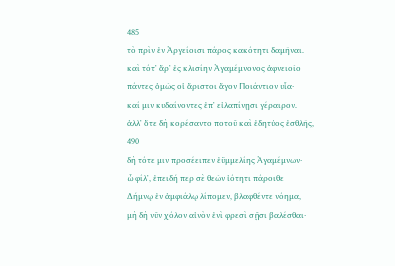485
τὸ πρὶν ἐν Ἀργείοισι πάρος κακότητι δαμῆναι.
καὶ τότʼ ἄρʼ ἐς κλισίην Ἀγαμέμνονος ἀφνειοῖο
πάντες ὁμῶς οἱ ἄριστοι ἄγον Ποιάντιον υἷα·
καί μιν κυδαίνοντες ἐπʼ εἰλαπίνῃσι γέραιρον.
ἀλλʼ ὅτε δὴ κορέσαντο ποτοῦ καὶ ἐδητύος ἐσθλῆς,
490
δὴ τότε μιν προσέειπεν ἐϋμμελίης Ἀγαμέμνων·
ὦ φίλʼ, ἐπειδή περ σὲ θεῶν ἰότητι πάροιθε
Δήμνῳ ἐν ἀμφιάλῳ λίπομεν, βλαφθέντε νόημα,
μὴ δὴ νῦν χόλον αἰνὸν ἐνὶ φρεσὶ σῇσι βαλέσθαι·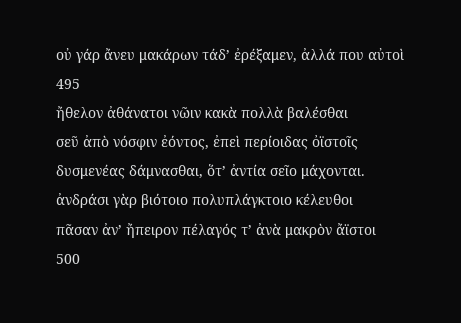οὐ γάρ ἄνευ μακάρων τάδʼ ἐρέξαμεν, ἀλλά που αὐτοὶ
495
ἤθελον ἀθάνατοι νῶιν κακὰ πολλὰ βαλέσθαι
σεῦ ἀπὸ νόσφιν ἐόντος, ἐπεὶ περίοιδας ὀϊστοῖς
δυσμενέας δάμνασθαι, ὅτʼ ἀντία σεῖο μάχονται.
ἀνδράσι γὰρ βιότοιο πολυπλάγκτοιο κέλευθοι
πᾶσαν ἀνʼ ἤπειρον πέλαγός τʼ ἀνὰ μακρὸν ἄϊστοι
500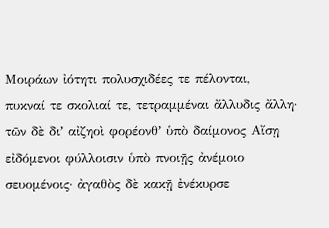Μοιράων ἰότητι πολυσχιδέες τε πέλονται,
πυκναί τε σκολιαί τε, τετραμμέναι ἄλλυδις ἄλλη·
τῶν δὲ διʼ αἰζηοὶ φορέονθʼ ὑπὸ δαίμονος Αἴσῃ
εἰδόμενοι φύλλοισιν ὑπὸ πνοιῇς ἀνέμοιο
σευομένοις· ἀγαθὸς δὲ κακῇ ἐνέκυρσε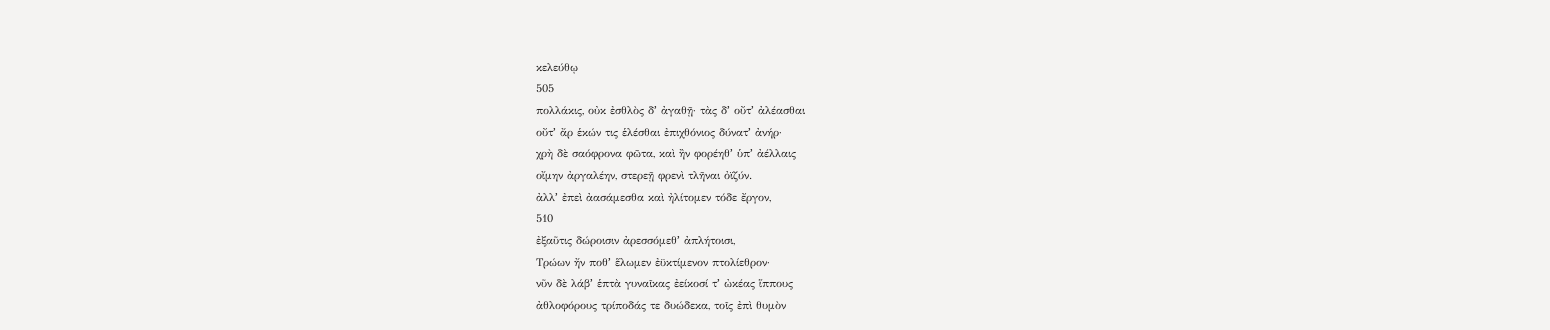κελεύθῳ
505
πολλάκις, οὐκ ἐσθλὸς δʼ ἀγαθῇ· τὰς δʼ οὔτʼ ἀλέασθαι
οὔτʼ ἄρ ἑκών τις ἑλέσθαι ἐπιχθόνιος δύνατʼ ἀνήρ·
χρὴ δὲ σαόφρονα φῶτα, καὶ ἢν φορέηθʼ ὑπʼ ἀέλλαις
οἴμην ἀργαλέην, στερεῇ φρενὶ τλῆναι ὀϊζύν.
ἀλλʼ ἐπεὶ ἀασάμεσθα καὶ ἠλίτομεν τόδε ἔργον,
510
ἐξαῦτις δώροισιν ἀρεσσόμεθʼ ἀπλήτοισι,
Τρώων ἤν ποθʼ ἕλωμεν ἐϋκτίμενον πτολίεθρον·
νῦν δὲ λάβʼ ἑπτὰ γυναῖκας ἐείκοσί τʼ ὠκέας ἵππους
ἀθλοφόρους τρίποδάς τε δυώδεκα, τοῖς ἐπὶ θυμὸν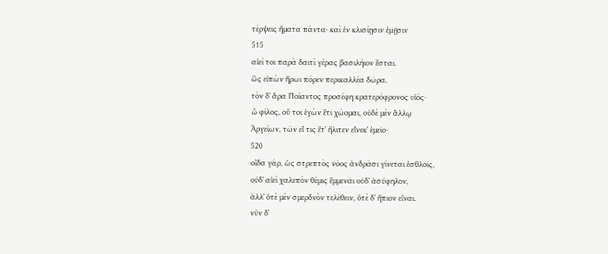τέρψεις ἤματα πάντα· καὶ ἐν κλισίῃσιν ἐμῇσιν
515
αἰεί τοι παρὰ δαιτὶ γέρας βασιλήιον ἔσται.
ὣς εἰπὼν ἥρωι πόρεν περικαλλέα δῶρα.
τὸν δʼ ἄρα Ποίαντος προσέφη κρατερόφρονος υἱός·
ὦ φίλος, οὔ τοι ἐγὼν ἔτι χώομαι, οὐδὲ μὲν ἄλλῳ
Ἀργείων, τῶν εἴ τις ἔτʼ ἤλιτεν εἵνεκʼ ἐμεῖο·
520
οἶδα γάρ, ὡς στρεπτὸς νόος ἀνδράσι γίνεται ἐσθλοῖς,
οὐδʼ αἰεὶ χαλεπὸν θέμις ἔμμεναι οὐδʼ ἀσύφηλον,
ἀλλʼ ὁτὲ μὲν σμερδνὸν τελέθειν, ὁτὲ δʼ ἤπιον εἶναι.
νῦν δʼ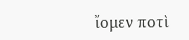ἴομεν ποτὶ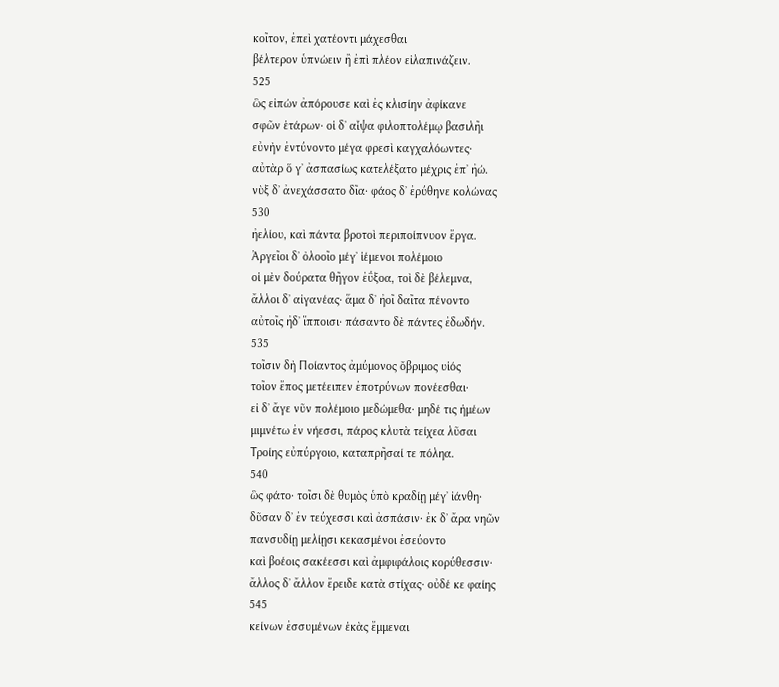κοῖτον, ἐπεὶ χατέοντι μάχεσθαι
βέλτερον ὑπνώειν ἢ ἐπὶ πλέον εἰλαπινάζειν.
525
ὣς εἰπών ἀπόρουσε καὶ ἐς κλισίην ἀφίκανε
σφῶν ἑτάρων· οἱ δʼ αἶψα φιλοπτολέμῳ βασιλῆι
εὐνὴν ἐντύνοντο μέγα φρεσὶ καγχαλόωντες·
αὐτὰρ ὅ γʼ ἀσπασίως κατελέξατο μέχρις ἐπʼ ἠώ.
νὺξ δʼ ἀνεχάσσατο δῖα· φάος δʼ ἐρύθηνε κολώνας
530
ἠελίου, καὶ πάντα βροτοὶ περιποίπνυον ἔργα.
Ἀργεῖοι δʼ ὀλοοῖο μέγʼ ἱέμενοι πολέμοιο
οἱ μὲν δούρατα θῆγον ἐΰξοα, τοὶ δὲ βέλεμνα,
ἄλλοι δʼ αἰγανέας· ἅμα δʼ ἠοῖ δαῖτα πένοντο
αὐτοῖς ἠδʼ ἵπποισι· πάσαντο δὲ πάντες ἐδωδήν.
535
τοῖσιν δὴ Ποίαντος ἀμύμονος ὄβριμος υἱός
τοῖον ἔπος μετέειπεν ἐποτρύνων πονέεσθαι·
εἰ δʼ ἄγε νῦν πολέμοιο μεδώμεθα· μηδέ τις ἡμέων
μιμνέτω ἐν νήεσσι, πάρος κλυτὰ τείχεα λῦσαι
Τροίης εὐπύργοιο, καταπρῆσαί τε πόληα.
540
ὣς φάτο· τοῖσι δὲ θυμὸς ὑπὸ κραδίῃ μέγʼ ἰάνθη·
δῦσαν δʼ ἐν τεύχεσσι καὶ ἀσπάσιν· ἐκ δʼ ἄρα νηῶν
πανσυδίῃ μελίῃσι κεκασμένοι ἐσεύοντο
καὶ βοέοις σακέεσσι καὶ ἀμφιφάλοις κορύθεσσιν·
ἄλλος δʼ ἄλλον ἔρειδε κατὰ στίχας· οὐδέ κε φαίης
545
κείνων ἐσσυμένων ἑκὰς ἔμμεναι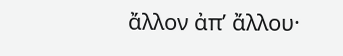ἄλλον ἀπʼ ἄλλου·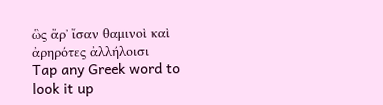ὣς ἄρʼ ἴσαν θαμινοὶ καὶ ἀρηρότες ἀλλήλοισι
Tap any Greek word to look it up